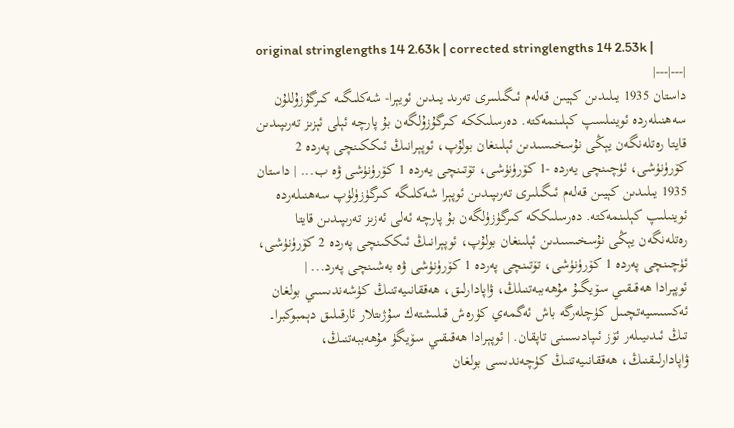original stringlengths 14 2.63k | corrected stringlengths 14 2.53k |
|---|---|
داستان 1935 يىلىدىن كېيىن قەلەم ئىگىلىىرى تەرىد يىدىن ئويېرا- شەكلىگىە كىرگۇزۇللۇن سەھنىلەردە ئوينىلسپ كېلىنمەكتە. دەرسلىككە كىرگۇزۇلگەن بۇ پارچە ئېلى ئېزىز تەرىپىدىن قايتا رەتلەنگەن يېڭى نۇسخىسىدىن ئېلىنغان بولۇپ، ئوپېرانىڭ ئىككىنچى پەردە 2 كۆرۈنۈشى، ئۈچىنچى يەردە -1 كۆرۈنۈشى، تۆتىنچى يەردە 1 كۆرۈنۈشى ۋە ب... | داستان 1935 يىلىدىن كېيىن قەلەم ئىگىلىرى تەرىپىدىن ئوپېرا شەكلىگە كىرگۈزۈلۈپ سەھنىلەردە ئوينىلىپ كېلىنمەكتە. دەرسلىككە كىرگۈزۈلگەن بۇ پارچە ئەلى ئەزىز تەرىپىدىن قايتا رەتلەنگەن يېڭى نۇسخىسىدىن ئېلىنغان بولۇپ، ئوپېرانىڭ ئىككىنچى پەردە 2 كۆرۈنۈشى، ئۈچىنچى پەردە 1 كۆرۈنۈشى، تۆتىنچى پەردە 1 كۆرۈنۈشى ۋە بەشىنچى پەرد... |
ئوپېرادا ھەقىقىي سۆيگىۇ مۇھەببەتنىلڭ، ۋاپادارلىق، ھەققانىيەتنىڭ كۈشەندىسىي بولغان ئەكسىسيەتچىىل كۈچلەرگە باش ئەگمەي كۈرەش قىلىشتەك سۇژىتلار ئارقىلىق دېمبوكبرا۔ تىڭ ئىدىيىلەر ئۆز ئىپادىسىنى تاپقان. | ئوپېرادا ھەقىقىي سۆيگۈ مۇھەببەتنىڭ، ۋاپادارلىقنىڭ، ھەققانىيەتنىڭ كۈچەندىسى بولغان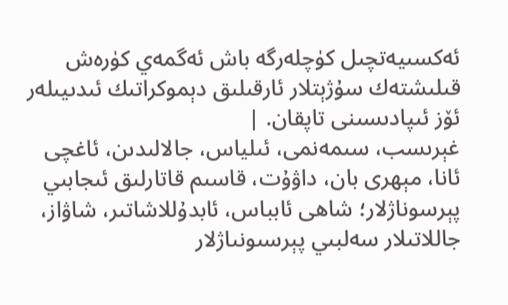ئەكسىيەتچىل كۈچلەرگە باش ئەگمەي كۈرەش قىلىشتەك سۇژېتلار ئارقىلىق دېموكراتىك ئىدىيىلەر ئۆز ئىپادىسىنى تاپقان. |
غېرىسب، سىمەنمى، ئىلياس، جالالىدىن، ئاغچى ئانا، مېھرى بان، داۋۇت، قاسىم قاتارلىق ئىجابىي پېرسوناژلار؛ شاھى ئابباس، ئابدۇللاشاتىر، شاۋاز، جاللاتىلار سەلبىي پېرسىونىاژلار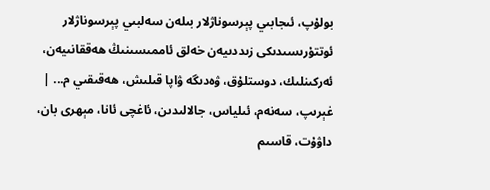بولۇپ، ئىجابىي پېرسوناژلار بىلەن سەلبىي پېرسوناژلار ئوتتۇرىسىدىكى زىددىيەن خەلق ئاممىسىنىڭ ھەققانىيەن، ئەركىنلىك، دوستلۇق، ۋەدىگە ۋاپا قىلىش، ھەقىقىي م... | غېرىپ، سەنەم، ئىلياس، جالالىدىن، ئاغچى ئانا، مېھرى بان، داۋۇت، قاسىم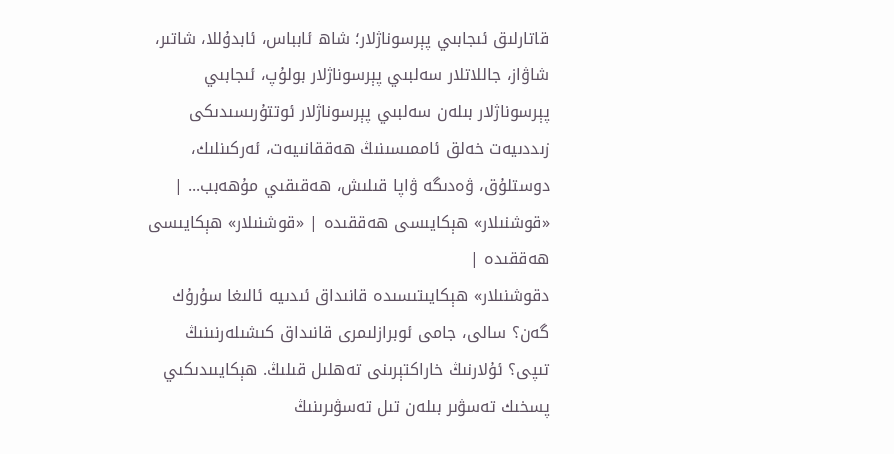قاتارلىق ئىجابىي پېرسوناژلار؛ شاھ ئابباس، ئابدۇللا، شاتىر، شاۋاز، جاللاتلار سەلبىي پېرسوناژلار بولۇپ، ئىجابىي پېرسوناژلار بىلەن سەلبىي پېرسوناژلار ئوتتۇرىسىدىكى زىددىيەت خەلق ئاممىسىنىڭ ھەققانىيەت، ئەركىنلىك، دوستلۇق، ۋەدىگە ۋاپا قىلىش، ھەقىقىي مۇھەبب... |
«قوشنىلار» ھېكايىسى ھەققىدە | «قوشنىلار» ھېكايىسى ھەققىدە |
دقوشنىلار» ھېكايىتىسىدە قانىداق ئىدىيە ئالىغا سۇرۇك گەن؟ سالى، جامى ئوبرازلىمرى قانىداق كىشىلەرنىنىڭ تىپى؟ ئۇلارنىڭ خاراكتېرىنى تەھلىل قىلىڭ. ھېكايىىدىكىي پسخىك تەسۋىر بىلەن تىل تەسۋىرىنىڭ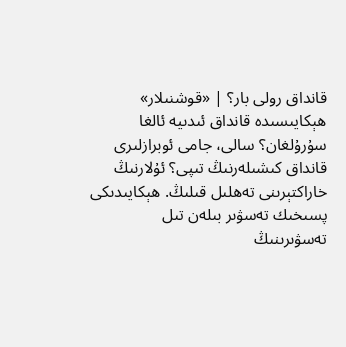قانداق رولى بار؟ | «قوشنىلار» ھېكايىسىدە قانداق ئىدىيە ئالغا سۇرۇلغان؟ سالى، جامى ئوبرازلىرى قانداق كىشىلەرنىڭ تىپى؟ ئۇلارنىڭ خاراكتېرىنى تەھلىل قىلىڭ. ھېكايىدىكى پسىخىك تەسۋىر بىلەن تىل تەسۋىرىنىڭ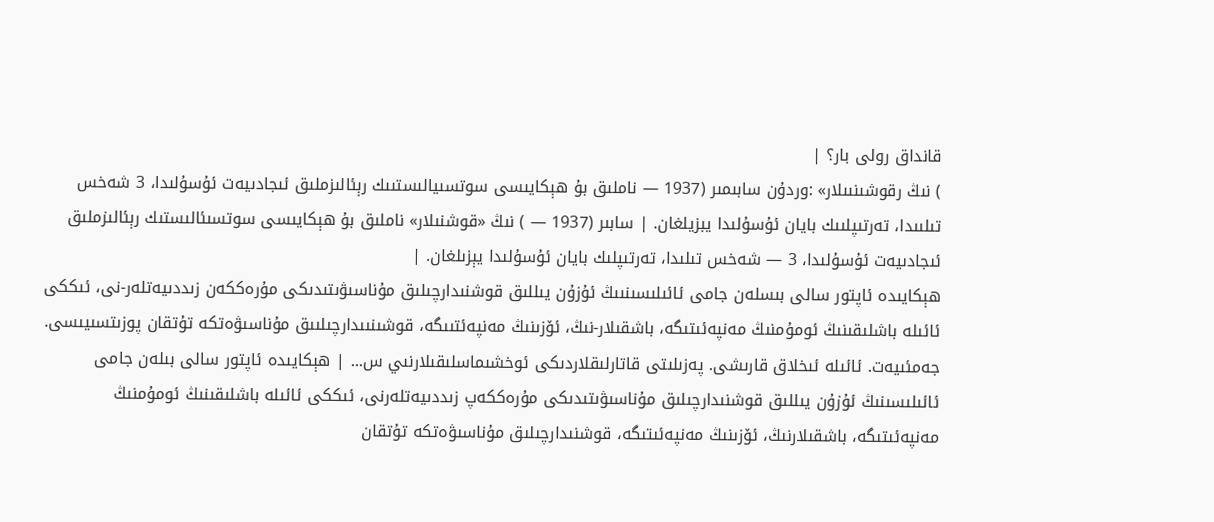قانداق رولى بار؟ |
) نىڭ رقوشىنىىلار» :وردۇن سابىمىر (1937 — ناملىق بۇ ھېكايىسى سوتسىيالىستىىك رېئالىزملىق ئىجادىيەت ئۇسۇلىدا، 3 شەخس تىلىىدا، تەرتىپلىىك بايان ئۇسۇلىدا يبزيلغان. | سابىر (1937 — ) نىڭ «قوشنىلار» ناملىق بۇ ھېكايىسى سوتسىئالىستىك رېئالىزملىق ئىجادىيەت ئۇسۇلىدا، 3 — شەخس تىلىدا، تەرتىپلىك بايان ئۇسۇلىدا يېزىلغان. |
ھېكايىدە ئاپتور سالى بىسلەن جامى ئائىلىسىنىىڭ ئۇزۇن يىللىق قوشنىدارچىلىق مۇناسىۋىتىدىكى مۇرەككەن زىددىيەتلەر-نى، ئىككى ئائىلە باشلىقىنىڭ ئومۇمنىڭ مەنپەئىتىگە، باشقىلار-نىڭ، ئۆزىنىڭ مەنپەئتىىگە، قوشىنىىدارچىلىىق مۇناسىۋەتكە تۇتقان پوزىتسىيىسى. جەمئىيەت. ئائىلە ئىخلاق قارىشى. پەزىلىتى قاتارلىقلاردىكى ئوخشىماسلىقىلارنىي س... | ھېكايىدە ئاپتور سالى بىلەن جامى ئائىلىسىنىڭ ئۇزۇن يىللىق قوشنىدارچىلىق مۇناسىۋىتىدىكى مۇرەككەپ زىددىيەتلەرنى، ئىككى ئائىلە باشلىقىنىڭ ئومۇمنىڭ مەنپەئىتىگە، باشقىلارنىڭ، ئۆزىنىڭ مەنپەئىتىگە، قوشنىدارچىلىق مۇناسىۋەتكە تۇتقان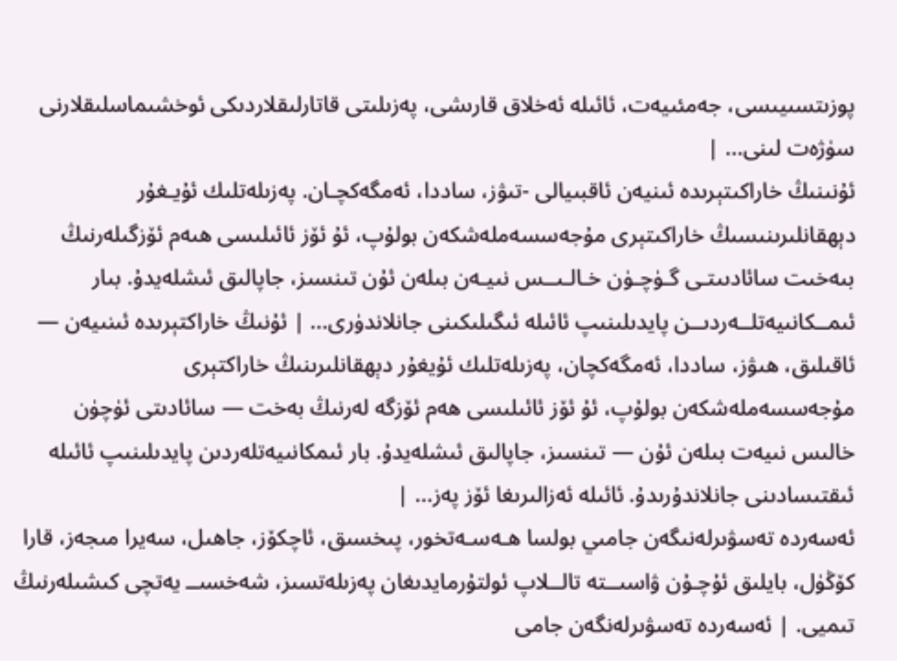پوزىتسىيىسى، جەمئىيەت، ئائىلە ئەخلاق قارىشى، پەزىلىتى قاتارلىقلاردىكى ئوخشىماسلىقلارنى سۈژەت لىنى... |
ئۇنىنىڭ خاراكىتېرىدە ئىنيەن ئاقبىيالى -تىۋز، ساددا، ئەمگەكچـان. پەزىلەتلىك ئۇيـغۇر دېھقانلىرىنىسىڭ خاراكىتېرى مۇجەسسەملەشكەن بولۇپ، ئۇ ئۆز ئائىلىسى ھىەم ئۆزگىلەرنىڭ بىەخىت سائادىىتـى گـۈچـۈن خـالـىــس نىيـەن بىلەن ئۇن تىنسىز، جاپالىق ئىشلەيدۇ. بىار ئىمــكانىيەتلــەردىــن پايدىلىنىپ ئائىلە ئىگىلىكىنى جانلاندۈرى... | ئۇنىڭ خاراكتېرىدە ئىنىيەن — ئاقىلىق، ھىۋز، ساددا، ئەمگەكچان، پەزىلەتلىك ئۇيغۇر دېھقانلىرىنىڭ خاراكتېرى مۇجەسسەملەشكەن بولۇپ، ئۇ ئۆز ئائىلىسى ھەم ئۆزگە لەرنىڭ بەخت — سائادىتى ئۈچۈن خالىس نىيەت بىلەن ئۇن — تىنسىز، جاپالىق ئىشلەيدۇ. بار ئىمكانىيەتلەردىن پايدىلىنىپ ئائىلە ئىقتىسادىنى جانلاندۇرىدۇ. ئائىلە ئەزالىرىغا ئۆز پەز... |
ئەسەردە تەسۋىرلەنىگەن جامىي بولسا ھـەسـەتخور، پىخسىق، ئاچكۆز، جاھىل، سەيرا مىجەز، قارا كۆڭۈل، بايلىق ئۇچـۇن ۋاسىــتە تالــلاپ ئولتۇرمايدىغان پەزىلەتسىز، شەخسىــ يەتچى كىشىلەرنىڭ تىميى. | ئەسەردە تەسۋىرلەنگەن جامى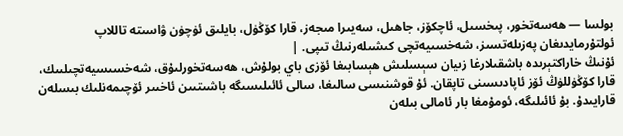بولسا — ھەسەتخور، پىخسىل، ئاچكۆز، جاھىل، سەيىرا مىجەز، قارا كۆڭۈل، بايلىق ئۈچۈن ۋاسىتە تاللاپ ئولتۇرمايدىغان پەزىلەتسىز، شەخسىيەتچى كىشىلەرنىڭ تىپى. |
ئۇنىڭ خاراكتېرىدە باشقىلارغا زىيان سېسلىش ھېسابىغا ئۆزى باي بولۇش، ھەسەتخورلىۇق، شەخسىسيەتچىلىىك، قارا كۆڭۈللۈڭ ئۆز ئاپادىسىنى تاپقان. ئۇ قوشنىسى سالىغا، سالى ئائىلىسىگە باشىتىىن ئاخىىر ئۆچىمەنلىك بىسلەن قارايىدۇ. بۇ ئائىلىگە، ئومۇمغا بار ئامالى بىلەن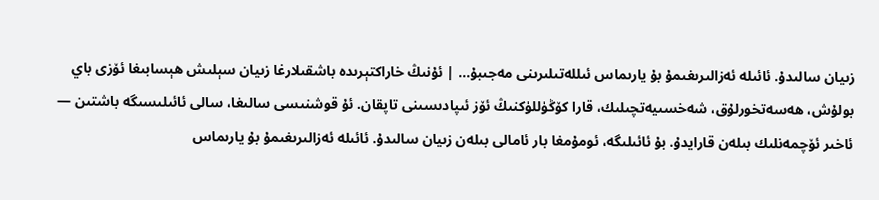زىيان سالىدۇ. ئائىلە ئەزالىرىغىمۇ بۇ يارىماس ئىللەتىلىرىنى مەجىبۇ... | ئۇنىڭ خاراكتېرىدە باشقىلارغا زىيان سېلىش ھېسابىغا ئۆزى باي بولۇش، ھەسەتخورلۇق، شەخسىيەتچىلىك، قارا كۆڭۈللۈكنىڭ ئۆز ئىپادىسىنى تاپقان. ئۇ قوشنىسى سالىغا، سالى ئائىلىسىگە باشتىن — ئاخىر ئۆچمەنلىك بىلەن قارايدۇ. بۇ ئائىلىگە، ئومۇمغا بار ئامالى بىلەن زىيان سالىدۇ. ئائىلە ئەزالىرىغىمۇ بۇ يارىماس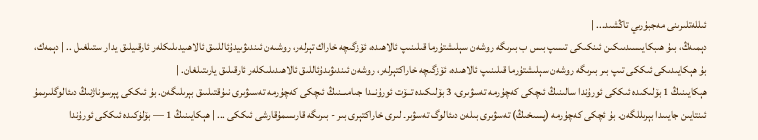ئىللەتلىرىنى مەجبۇرىي تاڭشىد... |
دېمىەڭ، بىۇ ھىبكايىسىدىىكىن ئىنكىكى تىسپ بىس ب بىرىگە روشەن سېلىشتۇرما قىلىنىپ ئالاھىدە، ئۆزگىچە خاراك تېرلەر، روشىەن ئىندىۋىيدۇئاللىىق ئالاھىيدىلىكلەر ئارقىيلىق يدار ستىلغىل .. | دېمەك، بۇ ھېكايىدىكى ئىككى تىپ بىر بىرىگە روشەن سېلىشتۇرما قىلىنىپ ئالاھىدە، ئۆزگىچە خاراكتېرلەر، روشەن ئىندىۋىدۇئاللىق ئالاھىدىلىكلەر ئارقىلىق يارىتىلغان. |
ھېكايىنىڭ 1 بۆلىكىدە ئىككى ئورۇندا سالىنىڭ ئىچكى كەچۇرمە تەسۋىرى، 3 بۆلىكىدە تــۆت ئورۇنــدا جىامىــنىڭ ئىچكى كەچۇرمە تەسىۋىرى نىۇقتىلىىق بېرىلىگەن. بۇ ئىككى پېرسوناژنىڭ دىئالوگلىرىمۇ ئىنتايىن جايىىدا بېرىللگەن. بۇ ئچكى كەچۇرمە (پسىخىڭ) تەسۋىرى بىلەن دىئالوگ تەسۋىر۔ لىرى خاراكتېرى بىر - بىرىگە قارىسمۇقارشى ئىككى ... | ھېكايىنىڭ 1 — بۆلۈكىدە ئىككى ئورۇندا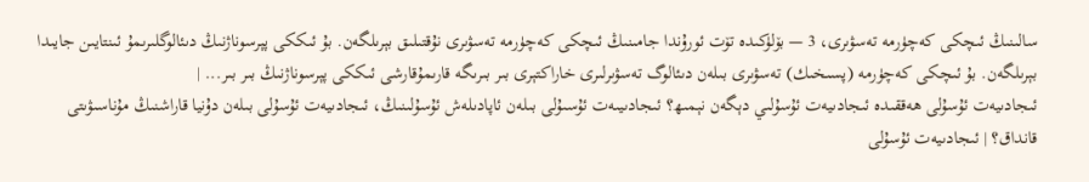سالىنىڭ ئىچكى كەچۈرمە تەسۋىرى، 3 — بۆلۈكىدە تۆت ئورۇندا جامىنىڭ ئىچكى كەچۈرمە تەسۋىرى نۇقتىلىق بېرىلگەن. بۇ ئىككى پېرسوناژنىڭ دىئالوگلىرىمۇ ئىنتايىن جايىدا بېرىلگەن. بۇ ئىچكى كەچۈرمە (پسىخىك) تەسۋىرى بىلەن دىئالوگ تەسۋىرلىرى خاراكتېرى بىر بىرىگە قارىمۇقارشى ئىككى پېرسوناژنىڭ بىر بىر... |
ئىجادىيەت ئۇسۇلى ھەققىدە ئىجادىيەت ئۇسۇلىي دېگەن نېمىھ؟ ئىجادىيىەت ئۇسىۇلى بىلەن ئاپادىلەش ئۇسۇلىنىڭ، ئىجادىيەت ئۇسۇلى بىلەن دۇنيا قاراشنىڭ مۇناسىۋىتى قانداق؟ | ئىجادىيەت ئۇسۇلى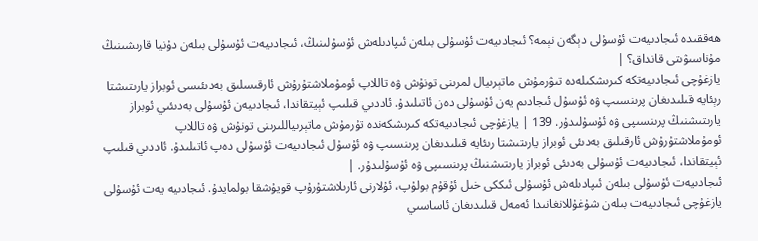ھەققىدە ئىجادىيەت ئۇسۇلى دېگەن نېمە؟ ئىجادىيەت ئۇسۇلى بىلەن ئىپادىلەش ئۇسۇلىنىڭ، ئىجادىيەت ئۇسۇلى بىلەن دۇنيا قارىشىنىڭ مۇناسىۋىتى قانداق؟ |
يازغۇچى ئىجادىيەتكە كىرىشكىلەدە تىۋرمۇش ماتېرىيال لمرىنى تونۇش ۋە تاللاپ ئومۇملاشتۇرۇش ئارقىسلىق بەدىئىسى ئوبراز يارىتىشتا رېئايە قىلىدىغان پرىنسىپ ۋە ئۇسۇل ئىجادىم يەن ئۇسۇلى دەن ئاتىلىدۇ. ئاددىي قىلىپ ئېيتقاندا، ئىجادىيەن ئۇسۇلى بەدىئىي ئوبراز يارىتىشنىڭ پرىنسىپى ۋە ئۇسۇلىدۇر. 139 | يازغۇچى ئىجادىيەتكە كىرىشكەندە تۇرمۇش ماتېرىياللىرىنى تونۇش ۋە تاللاپ ئومۇملاشتۇرۇش ئارقىلىق بەدىئى ئوبراز يارىتىشتا رىئايە قىلىدىغان پرىنسىپ ۋە ئۇسۇل ئىجادىيەت ئۇسۇلى دەپ ئاتىلىدۇ. ئاددىي قىلىپ ئېيتقاندا، ئىجادىيەت ئۇسۇلى بەدىئى ئوبراز يارىتىشنىڭ پرىنسىپى ۋە ئۇسۇلىدۇر. |
ئىجادىيەت ئۇسۇلى بىلەن ئىپادىلەش ئۇسۇلى ئىككى خىل ئۇقۇم بولۇپ، ئۇلارنى ئارىلاشتۇرۇپ قويۇشقا بولمايدۇ. ئىجادىيە يەت ئۇسۇلى يازغۇچى ئىجادىيەت بىلەن شۇغۇللانغانىدا ئەمەل قىلىدىغان ئاساسىي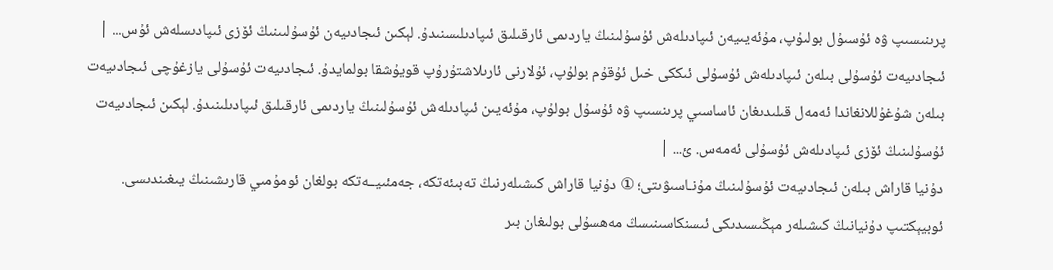پرىنىسىپ ۋە ئۇسىۇل بولىۇپ، مۇئەيىيەن ئىپادىلەش ئۇسۇلىنىڭ ياردىمى ئارقىلىق ئىپادىلىسنىدۇ. لېكىن ئىجادىيەن ئۇسۇلىىنىڭ ئۆزى ئىپادىسلەش ئۇس... | ئىجادىيەت ئۇسۇلى بىلەن ئىپادىلەش ئۇسۇلى ئىككى خىل ئۇقۇم بولۇپ، ئۇلارنى ئارىلاشتۇرۇپ قويۇشقا بولمايدۇ. ئىجادىيەت ئۇسۇلى يازغۇچى ئىجادىيەت بىلەن شۇغۇللانغاندا ئەمەل قىلىدىغان ئاساسىي پرىنسىپ ۋە ئۇسۇل بولۇپ، مۇئەيىن ئىپادىلەش ئۇسۇلىنىڭ ياردىمى ئارقىلىق ئىپادىلىنىدۇ. لېكىن ئىجادىيەت ئۇسۇلىنىڭ ئۆزى ئىپادىلەش ئۇسۇلى ئەمەس. ئ... |
دۇنيا قاراش بىلەن ئىجادىيەت ئۇسۇلىنىڭ مۇنـاسىۋىتى؛ ① دۇنيا قاراش كىشىلەرنىڭ تەبىئەتكە، جەمئىيــەتكە بولغان ئومۇمىي قارىشىنىڭ يىغىندىسى. ئوبيېكتىپ دۇنيانىڭ كىشىلەر مېڭىسىدىكى ئىسنكاسىنىسڭ مەھسۇلى بولىغان بىر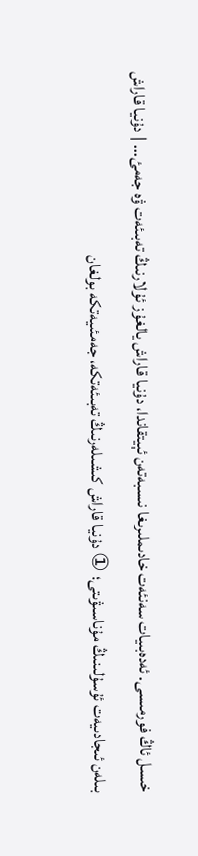خىسل ئاڭ فورمىسى. ئەدەبىيات سەنئەت خادىملىرىغا نىسبەتەن ئېيتقاندا، دۇنيا قاراش يالغۇز ئۇلارنىڭ تەبىئەت ۋە جەمئ... | دۇنيا قاراش بىلەن ئىجادىيەت ئۇسۇلىنىڭ مۇناسىۋىتى؛ ① دۇنيا قاراش كىشىلەرنىڭ تەبىئەتكە، جەمئىيەتكە بولغان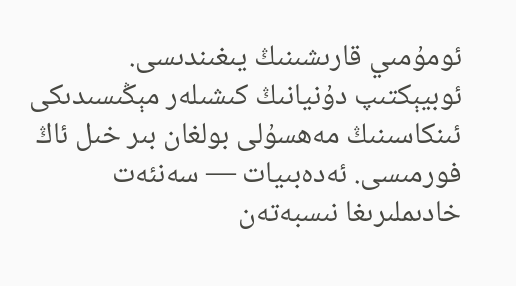ئومۇمىي قارىشىنىڭ يىغىندىسى. ئوبيېكتىپ دۇنيانىڭ كىشىلەر مېڭىسىدىكى ئىنكاسىنىڭ مەھسۇلى بولغان بىر خىل ئاڭ فورمىسى. ئەدەبىيات — سەنئەت خادىملىرىغا نىسبەتەن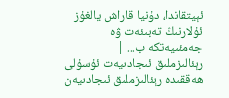ئېيتقاندا، دۇنيا قاراش يالغۇز ئۇلارنىڭ تەبىئەت ۋە جەمئىيەتكە ب... |
رېئالىزملىق ئىجادىيەت ئۇسۇلى ھەققىدە رېئالىزملىق ئىجادىيەن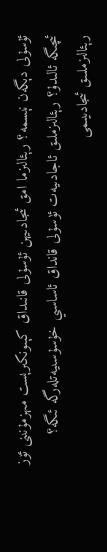ئۇسۇلى دېگەن نېسمە؟ رېئالىزما امق ئىجادىيهن ئۇسۇلى قانىداق كېىونكىرېست مىهزمۇنىنى ئۆز ئىچىگە ئالىدۇ؟ رېئالىزملىق ئاجادىيەت ئۈسۇلى قانداق ئاساسىي خۇسۇسىيەتلەرگە ئىگە؟ رېئالىزملىىق ئىجادىيىمى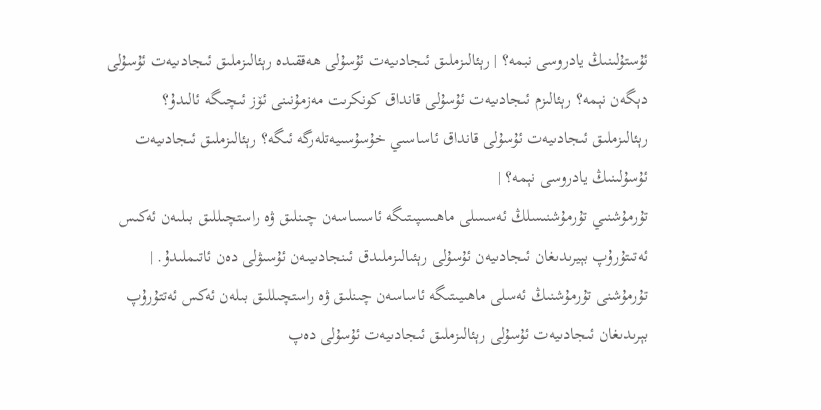ئۇستۇلىنىڭ يادروسى نبمه؟ | رېئالىزملىق ئىجادىيەت ئۇسۇلى ھەققىدە رېئالىزملىق ئىجادىيەت ئۇسۇلى دېگەن نېمە؟ رېئالىزم ئىجادىيەت ئۇسۇلى قانداق كونكرىت مەزمۇنىنى ئۆز ئىچىگە ئالىدۇ؟ رېئالىزملىق ئىجادىيەت ئۇسۇلى قانداق ئاساسىي خۇسۇسىيەتلەرگە ئىگە؟ رېئالىزملىق ئىجادىيەت ئۇسۇلىنىڭ يادروسى نېمە؟ |
تۇرمۇشنىي تۇرمۇشنىسلڭ ئەسسلى ماھىسپىتىگە ئاسساسەن چىنلىق ۋە راستچىللىق بىلىەن ئەكىس ئەتىتۇرۇپ بېيرىدىغان ئىجادىيەن ئۇسۇلى رېئىالىزملىدق ئىنجادىيىەن ئۇسىۋلى دەن ئاتىملىدۇ. | تۇرمۇشنى تۇرمۇشنىڭ ئەسلى ماھىيىتىگە ئاساسەن چىنلىق ۋە راستچىللىق بىلەن ئەكس ئەتتۇرۇپ بېرىدىغان ئىجادىيەت ئۇسۇلى رېئالىزملىق ئىجادىيەت ئۇسۇلى دەپ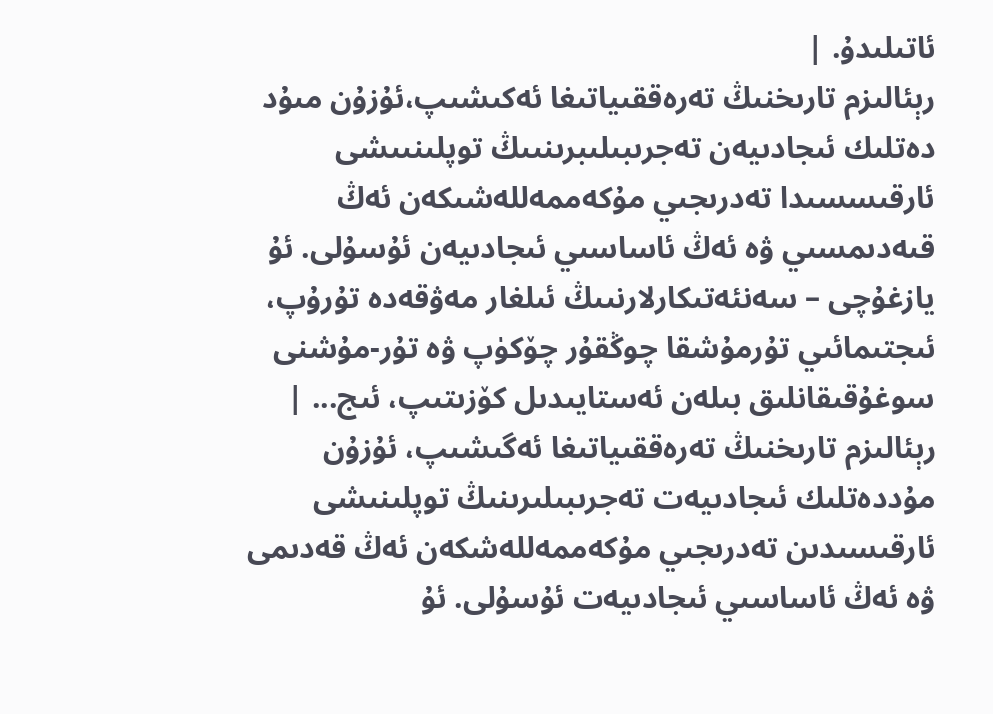ئاتىلىدۇ. |
رېئالىزم تارىخنىڭ تەرەققىياتىغا ئەكىشىپ،ئۇزۇن مىۇد دەتلىك ئىجادىيەن تەجرىبىلىبرىنىىڭ توپلىنىىشى ئارقىسسىدا تەدرىجىي مۇكەممەللەشىكەن ئەڭ قىەدىمسىي ۋە ئەڭ ئاساسىي ئىجادىيەن ئۇسۇلى. ئۇ يازغۇچى – سەنئەتىكارلارنىىڭ ئىلغار مەۋقەدە تۇرۇپ، ئىجتىمائىي تۇرمۇشقا چوڭقۇر چۆكۈپ ۋە تۇر-مۇشنى سوغۇقىقانلىق بىلەن ئەستايىدىل كۆزىتىپ، ئىج... | رېئالىزم تارىخنىڭ تەرەققىياتىغا ئەگىشىپ، ئۇزۇن مۇددەتلىك ئىجادىيەت تەجرىبىلىرىنىڭ توپلىنىشى ئارقىسىدىن تەدرىجىي مۇكەممەللەشكەن ئەڭ قەدىمى ۋە ئەڭ ئاساسىي ئىجادىيەت ئۇسۇلى. ئۇ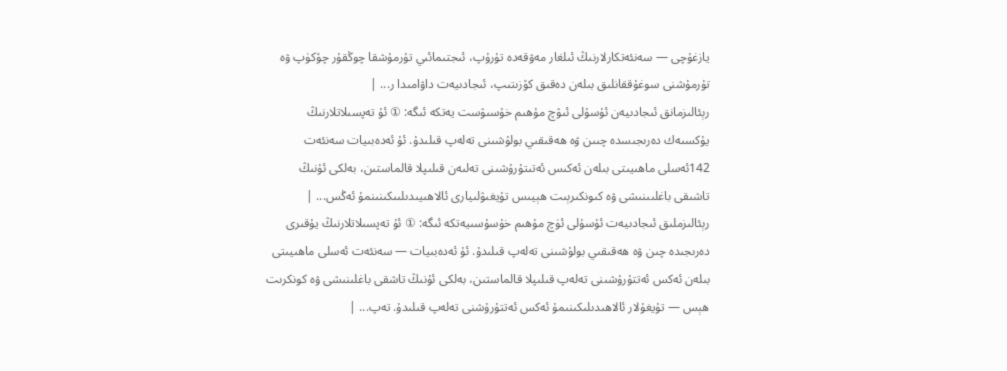يازغۇچى — سەنئەتكارلارنىڭ ئىلغار مەۋقەدە تۇرۇپ، ئىجتىمائىي تۇرمۇشقا چوڭقۇر چۆكۈپ ۋە تۇرمۇشنى سوغۇققانلىق بىلەن دەقىق كۆزىتىپ، ئىجادىيەت داۋامىدا ر... |
رېئالىزمانق ئىجادىيەن ئۇسۇلى ئىۋچ مۇھىم خۇسىۋست يەتكە ئىگە: ① ئۇ تەپسىلاتلارنىڭ يۇكسىەك دەرىجىسدە چىىن ۋە ھەقىقىي بولۇشىنى تەلەپ قىلىدۇ. ئۇ ئەدەبىيات سەنئەت 142ئەسلى ماھىيىتى بىلەن ئەكىس ئەتىتۇرۇشىنى تەلىەن قىلىپلا قالماستىن، بەلكى ئۇنىڭ تاشىقى باغلىىنىشى ۋە كىونكىرېىت ھېيىس تۇيغىۋلىيارى ئالاھىيىدىلىىكىنىنمۇ ئەڭس... | رېئالىزملىق ئىجادىيەت ئۇسۇلى ئۈچ مۇھىم خۇسۇسىيەتكە ئىگە: ① ئۇ تەپسىلاتلارنىڭ يۇقىرى دەرىجىدە چىن ۋە ھەقىقىي بولۇشىنى تەلەپ قىلىدۇ. ئۇ ئەدەبىيات — سەنئەت ئەسلى ماھىيىتى بىلەن ئەكس ئەتتۇرۇشىنى تەلەپ قىلىپلا قالماستىن، بەلكى ئۇنىڭ تاشقى باغلىنىشى ۋە كونكرىت ھېس — تۇيغۇلار ئالاھىدىلىكىنىمۇ ئەكس ئەتتۇرۇشنى تەلەپ قىلىدۇ. تەپ... |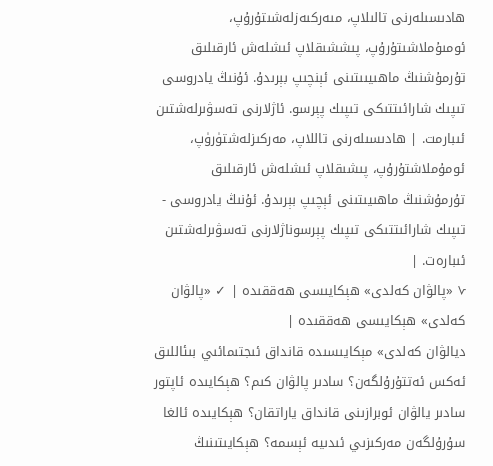ھادىسىلەرنى تالىلاپ، مىەركىەزلەشىتۇرۇپ، ئومىۇملاشىتۇرۇپ، پىششىقلاپ ئىشلەش ئارقىلىق تۇرمۇشنىڭ ماھىيىىتىنى ئېنچىپ بېرىدۇ. ئۇنىڭ يادروسى تىپىك شارائىتتىكى تىپىك پېرسو. ئاژلارنى تەسۋىرلەشتىن ئىبارمت. | ھادىسىلەرنى تاللاپ، مەركىزلەشتۈرۈپ، ئومۇملاشتۇرۇپ، پىشىقلاپ ئىشلەش ئارقىلىق تۇرمۇشنىڭ ماھىيىتىنى ئېچىپ بېرىدۇ. ئۇنىڭ يادروسى - تىپىك شارائىتتىكى تىپىك پېرسوناژلارنى تەسۋىرلەشتىن ئىبارەت. |
√ «پالۋان كەلدى» ھېكايىسى ھەققىدە | ✓ «پالۋان كەلدى» ھېكايىسى ھەققىدە |
ديالۋان كەلدى» مېكايىسىدە قانداق ئىجتىمائىي بىئاللىق ئەكس ئەتتۇرۇلگەن؟ سادىر پالۋان كىم؟ ھېكايىدە ئاپتور سادىر يالۋان ئوبرازىنى قانداق ياراتقان؟ ھېكايىدە ئالغا سۇرۇلگەن مەركىزىي ئىدىيە ئېسمە؟ ھېكايىتىنىڭ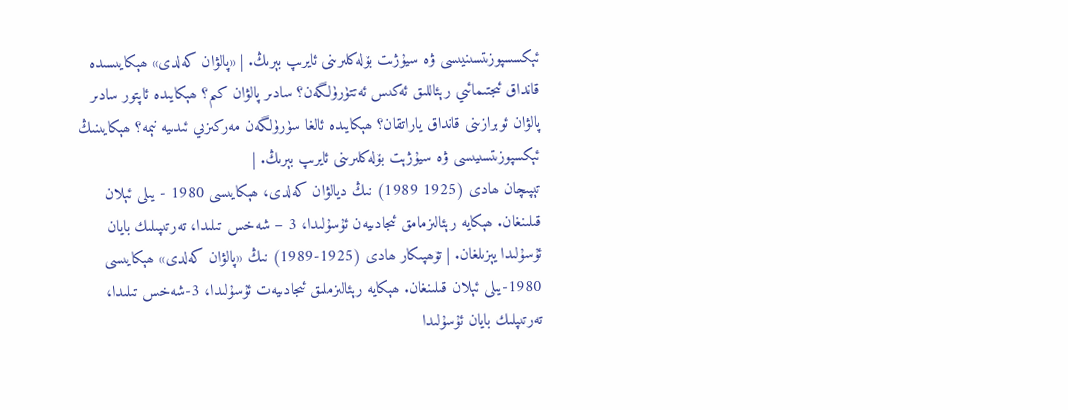ئېكسسپوزىتسىنيىسى ۋە سيۇژىت بۆلەكلىرىنى ئايرىپ بېرىڭ. | «پالۋان كەلدى» ھېكايىسىدە قانداق ئىجتىمائىي رېئاللىق ئەكىس ئەتتۈرۈلگەن؟ سادىر پالۋان كىم؟ ھېكايىدە ئاپتور سادىر پالۋان ئوبرازىنى قانداق ياراتقان؟ ھېكايىدە ئالغا سۈرۈلگەن مەركىزىي ئىدىيە نېمە؟ ھېكايىنىڭ ئېكسپوزىتسىيىسى ۋە سيۇژېت بۆلەكلىرىنى ئايرىپ بېرىڭ. |
تېپىچان ھادى (1925 1989) نىڭ ديالۋان كەلدى، ھېكايىسى 1980 - يىلى ئېلان قىلىنغان. ھېكايە رېئالىزمامق ئىجادىيەن ئۇسۇلىدا، 3 – شەخس تىلىدا، تەرتىپىلىك بايان ئۇسۇلىدا يېزىلغان. | تۆھپىكار ھادى (1925-1989) نىڭ «پالۋان كەلدى» ھېكايىسى 1980-يىلى ئېلان قىلىنغان. ھېكايە رېئالىزملىق ئىجادىيەت ئۇسۇلىدا، 3-شەخس تىلىدا، تەرتىپلىك بايان ئۇسۇلىدا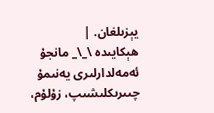يېزىلغان. |
ھېكايىدە \_\_ مانجۇ ئەمەلدارلىرى يەنىمۇ چىىرىكلىشىپ، زۇلۇم،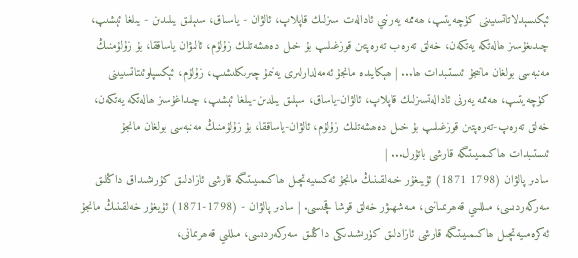ئېكىسېدلاتاتسىيىنى كۈچەيتىپ، ھەممە يەرنىي ئادالەت سىزلىك قاپلاپ، ئالۋان - ياسىاق، سىېلىق يىلىدىن - يىلغا ئېشىپ، چىدىغۇسىز ھالەتكە يەتكەن، خەلق تەرەب تەرەپتىن قوزغىلىپ بۇ خىل دەھشەتلىك زۇلۇم، ئالىۋان ياساققا، بۇ زۇلۇمنىڭ مەنبەسى بولغان مانىجۇ ئىستىبدات ھا... | ھېكايىدە مانجۇ ئەمەلدارلىرى يەنىمۇ چىرىكلىشىپ، زۇلۇم، ئېكسپلوئىتاتسىيىنى كۈچەيتىپ، ھەممە يەرنى ئادالەتسىزلىك قاپلاپ، ئالۋان-ياساق، سېلىق يىلدىن-يىلغا ئېشىپ، چىداغۇسىز ھالەتكە يەتكەن، خەلق تەرەپ-تەرەپتىن قوزغىلىپ بۇ خىل دەھشەتلىك زۇلۇم، ئالۋان-ياساققا، بۇ زۇلۇمنىڭ مەنبەسى بولغان مانجۇ ئىستىبدات ھاكىمىيىتىگە قارشى باتۇرل... |
سادىر پالۋان (1798 1871) ئۇيىغۇر خىەلقىنىڭ مانجۇ ئەكسىيەتچىل ھاكىمىيىتىگە قارشى ئازادلىق كۇرىشىداق داڭلىق سەركەردىسى، مىللىىي قەھرىمىانىى، مىەشھىۋر خەلق قوشا قچىسى. | سادىر پالۋان - (1798-1871) ئۇيغۇر خەلقىنىڭ مانجۇ ئەكرەمىيەتچىل ھاكىمىيىتىگە قارشى ئازادلىق كۈرىشىدىكى داڭلىق سەركەردىسى، مىللىي قەھرىمانى،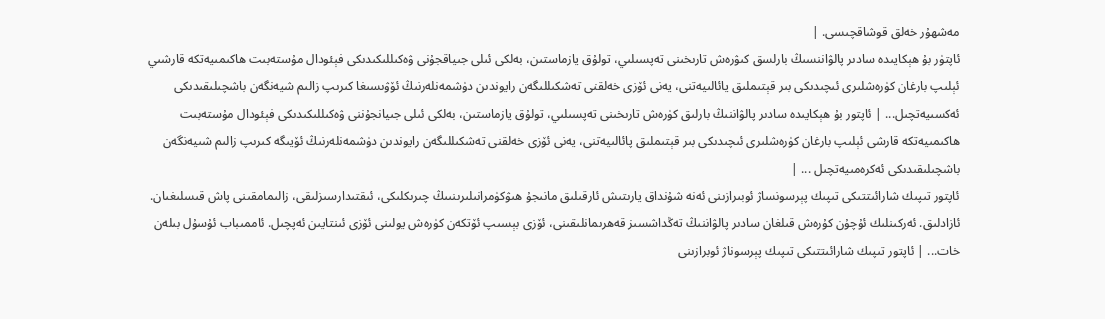مەشھۇر خەلق قوشاقچىسى. |
ئاپتۈر بۇ ھېكايىدە سادىر پالۋاننسىڭ بارلسق كىۋرەش تارىخىنى تەپسىلىي، تولۇق يازماستىن، بەلكى ئىلى جىياقجۇنى ۋەكىللىكىدىكى فېئودال مۇستەبىت ھاكىمىيەتكە قارشىي ئېلىپ بارغان كۈرەشلىرى ئىچىدىكى بىر قېتىملىق يائالىيەتنى، يەنى ئۆزى خەلقنى تەشكىللىگەن رايوندىن دۈشمەنلەرنىڭ ئۆۋىسىغا كىرىپ زالىم شيەنگەن باشچىلىقىدىكى ئەكسىيەتچىل... | ئاپتور بۇ ھېكايىدە سادىر پالۋاننىڭ بارلىق كۈرەش تارىخىنى تەپسىلىي، تولۇق يازماستىن، بەلكى ئىلى جىيانجۇننى ۋەكىللىكىدىكى فېئودال مۇستەبىت ھاكىمىيەتكە قارشى ئېلىپ بارغان كۈرەشلىرى ئىچىدىكى بىر قېتىملىق پائالىيەتنى، يەنى ئۆزى خەلقنى تەشكىللىگەن رايوندىن دۈشمەنلەرنىڭ ئۆيىگە كىرىپ زالىم شىيەنگەن باشچىلىقىدىكى ئەكرەمىيەتچىل ... |
ئاپتور تىپىك شارائىتتىكى تىپىك پېرسونساژ ئوبىرازىنى ئەنە شۇنداق يارىتىش ئارقىلىق مانىجۇ ھىۋكۈمرانىلىرىنىىڭ چىرىكلىكى، ئىقتىدارسىزلىقى، زالىمامقىنى پاش قىسلىغىان. ئازادلىق. ئەركىنلىك ئۇچۇن كۇرەش قىلغان سادىر پالۋاننىڭ تەڭداشسىز قەھرىمانلىقىنى، ئۆزى بېسىپ ئۆتكەن كۈرەش يولىنى ئۆزى ئىنتايىن ئەپچىل. ئاممىباب ئۇسۇل بىلەن خات... | ئاپتور تىپىك شارائىتتىكى تىپىك پېرسوناژ ئوبرازىنى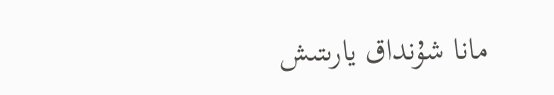مانا شۇنداق يارىتىش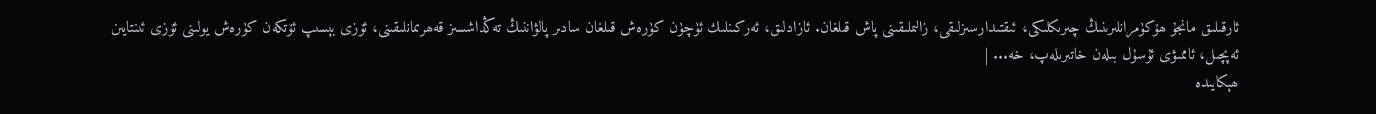ئارقىلىق مانجۇ ھۆكۈمرانلىرىنىڭ چىرىكلىكى، ئىقتىدارسىزلىقى، زالىملىقىنى پاش قىلغان. ئازادلىق، ئەركىنلىك ئۈچۈن كۈرەش قىلغان سادىر پالۋاننىڭ تەڭداشسىز قەھرىمانلىقىنى، ئۆزى بېسىپ ئۆتكەن كۈرەش يولىنى ئۆزى ئىنتايىن ئەپچىل، ئاممىۋى ئۇسۇل بىلەن خاتىرىلەپ، خە... |
ھېكايىدە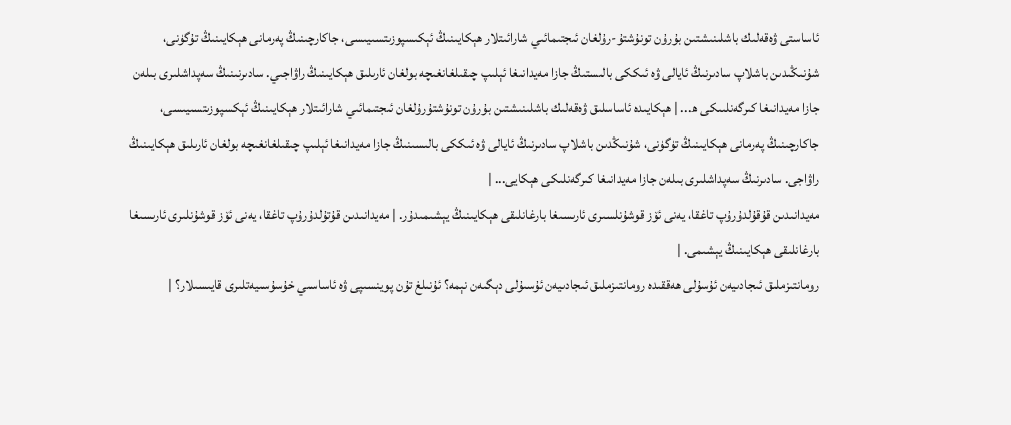ئاساستى ۋەقەلىك باشلىنىشتىن بۇرۇن تونۇشتۇ-رۇلغان ئىجتىمائىي شارائىتلار ھېكايىنىڭ ئېكىسپوزىتسىيىسى، جاكارچىنىڭ پەرمانى ھېكايىنىڭ تۇگۈنى، شۇنىڭىدىن باشلاپ سادىرنىڭ ئايالى ۋە ئىككى بالىستىڭ جازا مەيدانىغا ئېلىپ چىقىلغانغىچە بولغان ئارىلىق ھېكايىنىڭ راۋاجىي. سادىرنىنىڭ سەپداشلىرى بىلەن جازا مەيدانىغا كىرگەنلىىكى ھ... | ھېكايىدە ئاساسلىق ۋەقەلىك باشلىنىشتىن بۇرۇن تونۇشتۇرۇلغان ئىجتىمائىي شارائىتلار ھېكايىنىڭ ئېكسپوزىتسىيىسى، جاكارچىنىڭ پەرمانى ھېكايىنىڭ تۈگۈنى، شۇنىڭدىن باشلاپ سادىرنىڭ ئايالى ۋە ئىككى بالىسىنىڭ جازا مەيدانىغا ئېلىپ چىقىلغانغىچە بولغان ئارىلىق ھېكايىنىڭ راۋاجى. سادىرنىڭ سەپداشلىرى بىلەن جازا مەيدانىغا كىرگەنلىكى ھېكايى... |
مەيدانىدىن قۇقۇلدۇرۇپ تاغقا، يەنى ئۆز قوشۇنلسىرى ئارىسىغا بارغانلىقى ھېكايىنىڭ يېشىمىدۇر. | مەيدانىدىن قۇتۇلدۇرۇپ تاغقا، يەنى ئۆز قوشۇنلىرى ئارىسىغا بارغانلىقى ھېكايىنىڭ يېشىمى. |
رومانتىزملىق ئىجادىيەن ئۇسۇلى ھەققىدە رومانتىزملىق ئىجادىيەن ئۇسىۇلى دېگىەن نېمە؟ ئۇنىلغ تۇن پوينسىپى ۋە ئاساسىي خۇسۇسىيەتلىرى قايىسىلار؟ |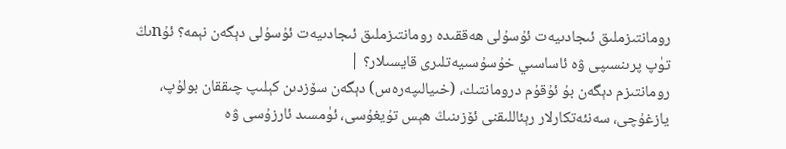رومانتىزملىق ئىجادىيەت ئۇسۇلى ھەققىدە رومانتىزملىق ئىجادىيەت ئۇسۇلى دېگەن نېمە؟ ئۇnىڭ تۈپ پرىنسىپى ۋە ئاساسىي خۇسۇسىيەتلىرى قايسىلار؟ |
رومانتىزم دېگەن بۇ ئۇقۇم درومانتىك، (خىيالىپەرەس) دېگەن سۆزدىن كېلىپ چىققان بولۇپ، يازغۇچى، سەنئەتكارلار رېئاللىقنى ئۆزىنىڭ ھېس تۇيغۇسى، ئۈمسىد ئارزۇسى ۋە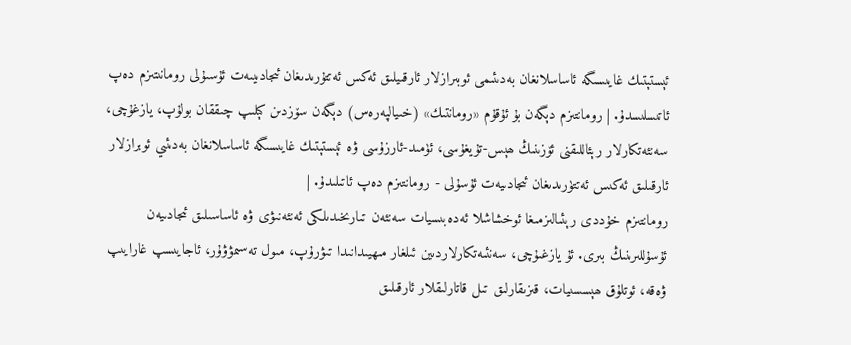ئېستېتىك غايىسىگە ئاساسلانغان بەدىئىمى ئوبىرازلار ئارقىيلىق ئەكس ئەتتۇرىدىغان ئىجادىيىەت ئۇسىۇلى رومانىتىزم دەپ ئاتىسلىسدۇ. | رومانتىزم دېگەن بۇ ئۇقۇم «رومانتىك» (خىيالپەرەس) دېگەن سۆزدىن كېلىپ چىققان بولۇپ، يازغۇچى، سەنئەتكارلار رېئاللىقنى ئۆزىنىڭ ھېس-تۇيغۇسى، ئۈمىد-ئارزۇسى ۋە ئېستېتىك غايىسىگە ئاساسلانغان بەدىئىي ئوبرازلار ئارقىلىق ئەكىس ئەتتۈرىدىغان ئىجادىيەت ئۇسۇلى - رومانتىزم دەپ ئاتىلىدۇ. |
رومانتىزم خۇددى رېئىالىزمىغا ئوخشاشلا ئەدەبىسيات سەنئەن تىارىخىدىلكى ئەنئەنىۋى ۋە ئاساسىلىق ئىجادىيەن ئۇسۇللىرىنىڭ بىرى. ئۇ يازغىۇچى، سەنئىەتكارلاردىين ئىلغار مىھيىدانىدا تىۋرۇپ، مىول تەسىمۋۋۇر، ئاجايىسپ غارايىپ ۋەقە، ئوتلۇق ھېسسىيات، قىزىقارلىق تىل قاتارلىقلار ئارقىلىق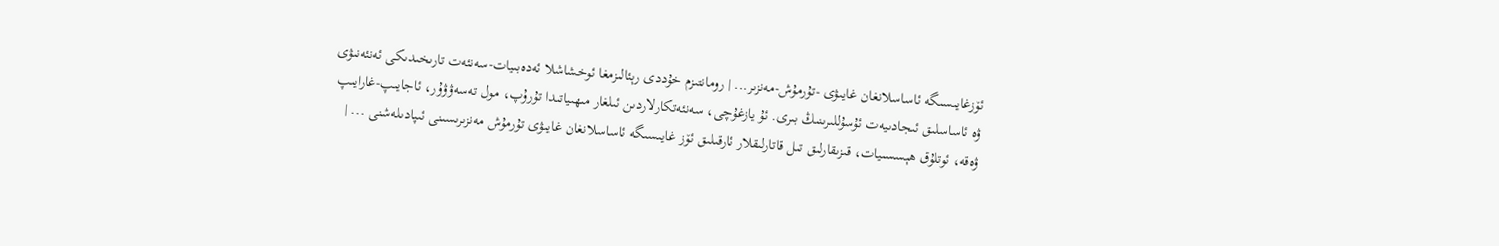ئۆزغايىسىگە ئاساسلانغان غايىۋى -تۇرمۇش-مەنزىر... | رومانتىزم خۇددى رېئالىزمغا ئوخشاشلا ئەدەبىيات-سەنئەت تارىخىدىكى ئەنئەنىۋى ۋە ئاساسلىق ئىجادىيەت ئۇسۇللىرىنىڭ بىرى. ئۇ يازغۇچى، سەنئەتكارلاردىن ئىلغار مىھىياتىدا تۇرۇپ، مول تەسەۋۋۇر، ئاجايىپ-غارايىپ ۋەقە، ئوتلۇق ھېسسىيات، قىزىقارلىق تىل قاتارلىقلار ئارقىلىق ئۆز غايىسىگە ئاساسلانغان غايىۋى تۇرمۇش مەنزىرىسىنى ئىپادىلەشنى ... |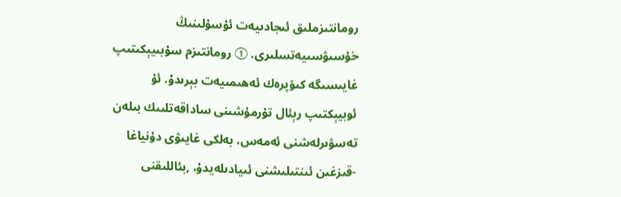رومانتىزملىق ئىجادىيەت ئۇسۇلىنىڭ خۇسىۋسىيەتسلىرى. ① رومانتىزم سۇبىيېكىتىپ غايىسىگە كىۆپرەك ئەھىمىيەت بېرىدۇ. ئۇ ئوبيېكتىپ رېئال تۇرمۇشىنى ساداقەتلىىك بىلەن تەسۋىرلەشنى ئەمەس، بەلكى غايىۋى دۇنياغا -قىزغىن ئىنتىلىشنى ئىيادىلەيدۇ، ,بئاللىقنى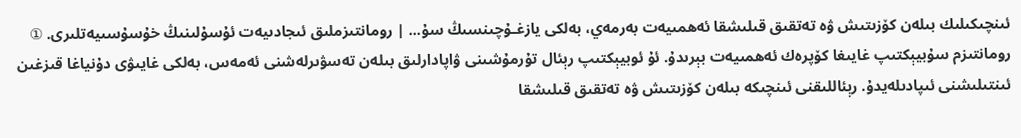ئىنچىكىلىك بىلەن كۆزىتىش ۋە تەتقىق قىلىشقا ئەھمىيەت بەرمەي، بەلكى يازغـۇچىنسىڭ سۇ... | رومانتىزملىق ئىجادىيەت ئۇسۇلىنىڭ خۇسۇسىيەتلىرى. ① رومانتىزم سۇبيېكتىپ غايىغا كۆپرەك ئەھمىيەت بېرىدۇ. ئۇ ئوبيېكتىپ رېئال تۇرمۇشىنى ۋاپادارلىق بىلەن تەسۋىرلەشنى ئەمەس، بەلكى غايىۋى دۇنياغا قىزغىن ئىنتىلىشنى ئىپادىلەيدۇ. رېئاللىقنى ئىنچىكە بىلەن كۆزىتىش ۋە تەتقىق قىلىشقا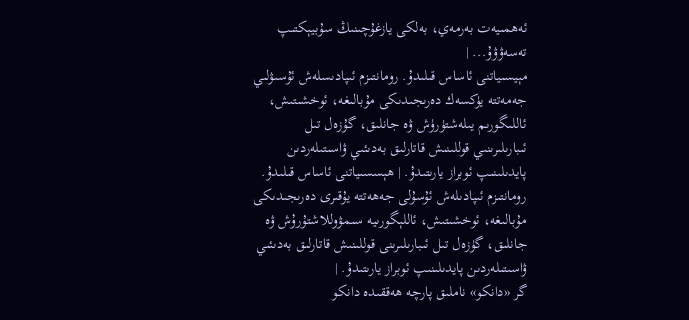ئەھمىيەت بەرمەي، بەلكى يازغۇچىنىڭ سۇبيېكتىپ تەسەۋۋۇ... |
مېيسىياتنى ئاساس قىلىدۇ. رومانتىزم ئىپادىسلەش ئۇسىۋلىي جەمەتتە يۈكسەك دەرىجىدىكى مۇبالىغە، ئوخشىتىش، ئاللىگورىم يىلەشتۈرۈش ۋە جانلىق، گۇزەل تىل ئىبارىلىرىنىي قوللىنىش قاتارلىق بەدىئىي ۋاسىتىلەردىن پايدىلىنىپ ئوبراز يارىتىدۇ. | ھېسسىياتنى ئاساس قىلىدۇ. رومانتىزم ئىپادىلەش ئۇسۇلى جەھەتتە يۇقىرى دەرىجىدىكى مۇبالىغە، ئوخشىتىش، ئاللېگورىيە سىمۋوللاشتۇرۇش ۋە جانلىق، گۈزەل تىل ئىبارىلىرىنى قوللىنىش قاتارلىق بەدىئىي ۋاسىتىلەردىن پايدىلىنىپ ئوبراز يارىتىدۇ. |
گر «دانكو» ناملىق پارچە ھەققىدە دانكو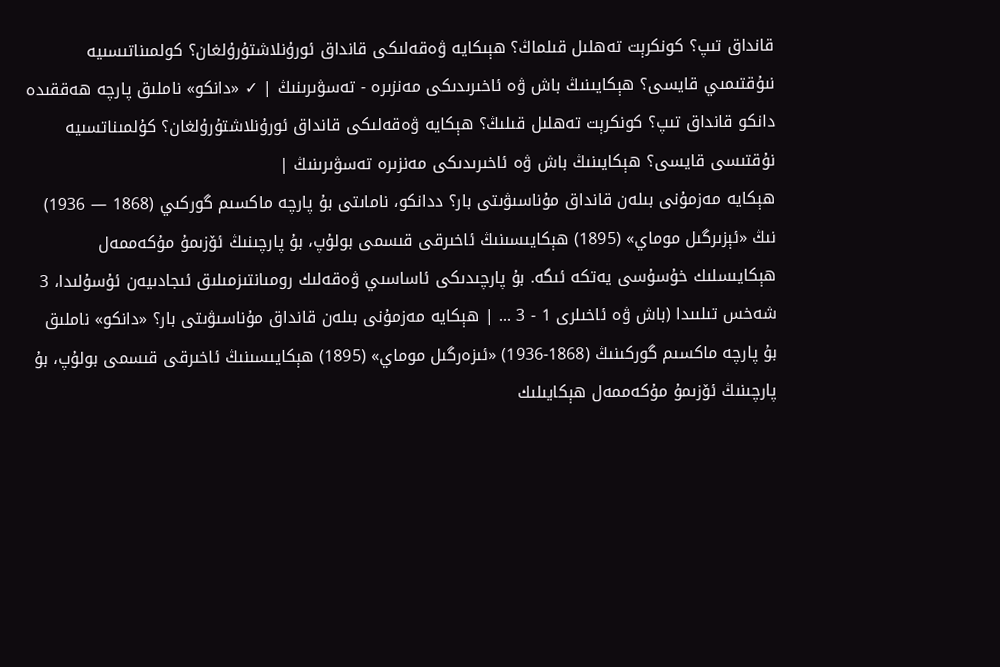قانداق تىپ؟ كونكرېت تەھلىل قىلماڭ؟ ھېىكايە ۋەقەلىكى قانداق ئورۇنلاشتۇرۇلغان؟ كولمىناتىسىيە نىۇقتىمىي قايسى؟ ھېكايىنىڭ باش ۋە ئاخىرىدىكى مەنزىرە - تەسۋىرىنىڭ | ✓ «دانكو» ناملىق پارچە ھەققىدە دانكو قانداق تىپ؟ كونكرېت تەھلىل قىلىڭ؟ ھېكايە ۋەقەلىكى قانداق ئورۇنلاشتۇرۇلغان؟ كۇلمىناتسىيە نۇقتىسى قايسى؟ ھېكايىنىڭ باش ۋە ئاخىرىدىكى مەنزىرە تەسۋىرىنىڭ |
ھېكايە مەزمۇنى بىلەن قانداق مۇناسىۋىتى بار؟ ددانكو، ناماىتى بۇ پارچە ماكسىم گوركىي (1868 — 1936) نىڭ «ئېزىرگىل موماي» (1895) ھېكايىسىنىڭ ئاخىرقى قىسمى بولۇپ، بۇ پارچىنىڭ ئۆزىمۇ مۇكەممەل ھېكايىسلىك خۇسۇسى يەتكە ئىگە. بۇ پارچىدىكى ئاساسىي ۋەقەلىك رومىانتىزمىلىق ئىجادىيەن ئۇسۇلىدا، 3 شەخس تىلىىدا (باش ۋە ئاخىلرى 1 - 3 ... | ھېكايە مەزمۇنى بىلەن قانداق مۇناسىۋىتى بار؟ «دانكو» ناملىق بۇ پارچە ماكسىم گوركىنىڭ (1868-1936) «ئىزەرگىل موماي» (1895) ھېكايىسىنىڭ ئاخىرقى قىسمى بولۇپ، بۇ پارچىنىڭ ئۆزىمۇ مۇكەممەل ھېكايىلىك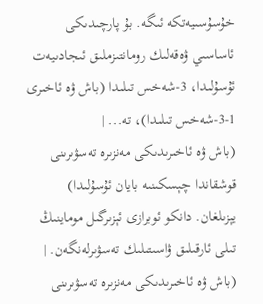خۇسۇسىيەتكە ئىگە. بۇ پارچىدىكى ئاساسىي ۋەقەلىك رومانتىزملىق ئىجادىيەت ئۇسۇلىدا، 3-شەخس تىلىدا (باش ۋە ئاخىرى 1-3-شەخس تىلىدا)، تە... |
(باش ۋە ئاخىرىدىكى مەنزىرە تەسۋىرىنى قوشقاندا چېسكىنىە بايان ئۇسۇلىدا) يېزىلغان. دانكو ئوبرازى ئېزىرگىل موماينىڭ تىلى ئارقىلىق ۋاسىتىلىك تەسۋىرلەنگەن. | (باش ۋە ئاخىرىدىكى مەنزىرە تەسۋىرىنى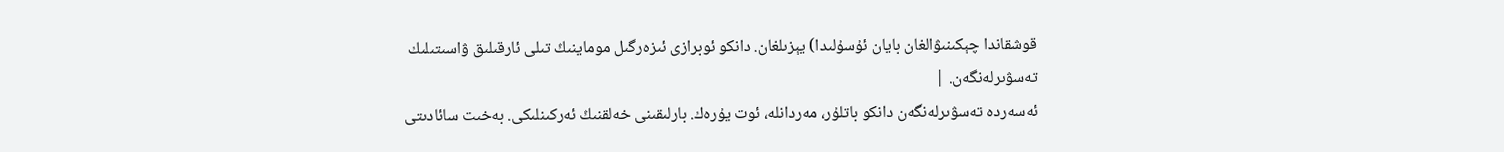قوشقاندا چېكىنىۋالغان بايان ئۇسۇلىدا) يېزىلغان. دانكو ئوبرازى ئىزەرگىل موماينىڭ تىلى ئارقىلىق ۋاسىتىلىك تەسۋىرلەنگەن. |
ئەسەردە تەسۋىرلەنگەن دانكو باتلۇر، مەردانلە، ئوت يۇرەك. بارلىقىنى خەلقنىڭ ئەركىنلىكى. بەخىت سائادىتى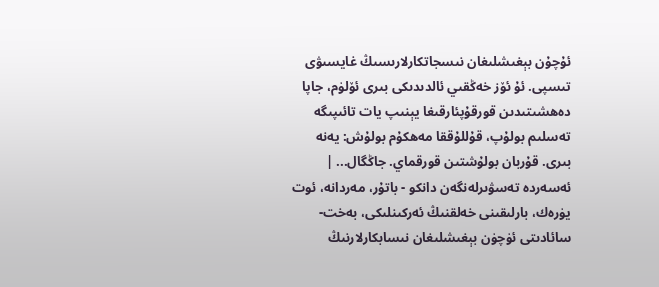ئۇچۇن بېغىشلىغان نىسجاتكارلارىسىڭ غايسىۋى تىسپى. ئۇ ئۆز خەڭقىي ئالدىدىكى بىرى ئۆلۈم، جاپا دەھشىتىدىن قورقۇپئارقىغا يېنىپ يات تائىپىگە تەسلىم بولۇپ، قۇللۇققا مەھكۇم بولۇش: يەنە بىرى. قۇربان بولۇشتىن قورقماي. جاڭگال... | ئەسەردە تەسۋىرلەنگەن دانكو - باتۇر، مەردانە، ئوت يۈرەك، بارلىقىنى خەلقنىڭ ئەركىنلىكى، بەخت-سائادىتى ئۈچۈن بېغىشلىغان نىسابكارلارنىڭ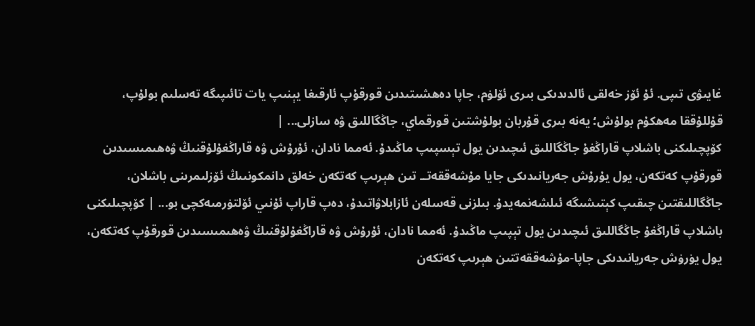غايىۋى تىپى. ئۇ ئۆز خەلقى ئالدىدىكى بىرى ئۆلۈم، جاپا دەھشىتىدىن قورقۇپ ئارقىغا يېنىپ يات تائىپىگە تەسلىم بولۇپ، قۇللۇققا مەھكۇم بولۇش؛ يەنە بىرى قۇربان بولۇشتىن قورقماي، جاڭگاللىق ۋە سازلى... |
كۆپچىلىكنى باشلاپ قاراڭغۇ جاڭگاللىق ئىچىدىن يول تېسپىپ ماڭىدۇ. ئەمما نادان، ئۇرۇش ۋە قاراڭغۇلۇقنىڭ ۋەھىمىسىدىن قورقۇپ كەتكەن، يول يۇرۇش جەريانىدىكى جايا مۇشەققەتــ تىن ھېرىپ كەتكەن خەلق دانمكونىىڭ ئۆزلىمرىنى باشلان، جاڭگاللىقتىن چىقىپ كېتىشىگە ئىلشەنمەيدۇ. بىلزنى قەسلەن ئازابلاۋاتىدۇ، دەپ قاراپ ئۇنىي ئۆلتۈرمىەكچى بو... | كۆپچىلىكنى باشلاپ قاراڭغۇ جاڭگاللىق ئىچىدىن يول تېپىپ ماڭىدۇ. ئەمما نادان، ئۇرۇش ۋە قاراڭغۇلۇقنىڭ ۋەھىمىسىدىن قورقۇپ كەتكەن، يول يۈرۈش جەريانىدىكى جاپا-مۇشەققەتتىن ھېرىپ كەتكەن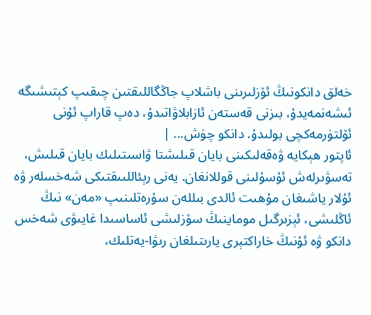خەلق دانكونىڭ ئۆزلىرىنى باشلاپ جاڭگاللىقتىن چىقىپ كېتىشىگە ئىشەنمەيدۇ، بىزنى قەستەن ئازابلاۋاتىدۇ، دەپ قاراپ ئۇنى ئۆلتۈرمەكچى بولىدۇ. دانكو چۈش... |
ئاپتور ھېكايە ۋەقەلىكىنى بايان قىلىشتا ۋاسىتىلىك بايان قىلىش، تەسۋىرلەش ئۇسۇلىنى قوللانغان. يەنى رېئاللىىقتىكى شەخسلەر ۋە ئۇلار ياشىغان مۇھىت ئالدى بىللەن سۇرەتلىنىپ «مەن» نىڭ ئاڭلىشى، ئېزىرگىل موماينىڭ سۆزلىشى ئاساسىدا غايىۋى شەخس دانكو ۋە ئۇنىڭ خاراكتېرى يارىتىلغان رىۋا-يەتلىك،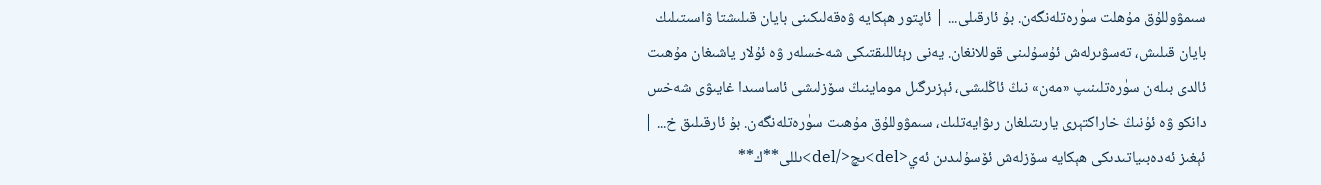سىمۋوللۇق مۇھلت سۈرەتلەنگەن. بۇ ئارقىلى... | ئاپتور ھېكايە ۋەقەلىكىنى بايان قىلىشتا ۋاسىتىلىك بايان قىلىش، تەسۋىرلەش ئۇسۇلىنى قوللانغان. يەنى رېئاللىقتىكى شەخسلەر ۋە ئۇلار ياشىغان مۇھىت ئالدى بىلەن سۈرەتلىنىپ «مەن» نىڭ ئاڭلىشى، ئېزىرگىل موماينىڭ سۆزلىشى ئاساسىدا غايىۋى شەخس دانكو ۋە ئۇنىڭ خاراكتېرى يارىتىلغان رىۋايەتلىك، سىمۋوللۇق مۇھىت سۈرەتلەنگەن. بۇ ئارقىلىق خ... |
ئېغىز ئەدەبىياتىدىكى ھېكايە سۆزلەش ئۆسۇلىدىن ئەي<del>ىچ</del>ىللى**ك**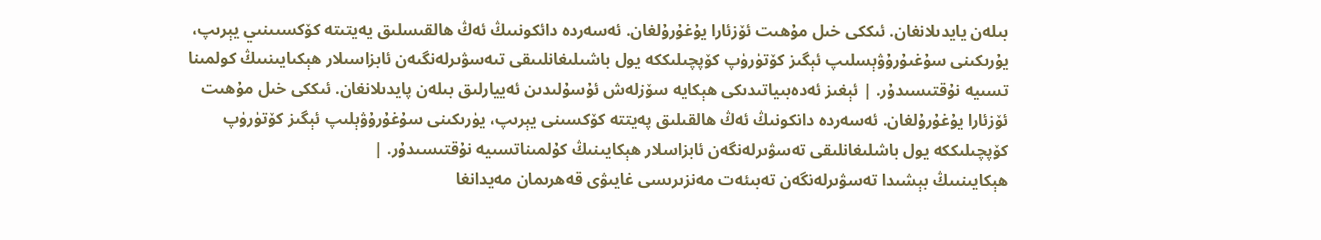بىلەن يايدىلانغان. ئىككى خىل مۇھىت ئۆزئارا يۇغۇرۇلغان. ئەسەردە دائكونىىڭ ئەڭ ھالقىسلىق يەيتىتە كۆكسىىنىي يېرىپ، يۇرىكىنى سۇغىۇرۇۋېسلىپ ئېگىز كۆتۈرۈپ كۆپچىلىككە يول باشىلىغانلىىقى تىەسۋىرلەنگىەن ئابزاسىلار ھېكىايىنىىڭ كولمىنا تسىيە نۇقتىسىدۇر. | ئېغىز ئەدەبىياتىدىكى ھېكايە سۆزلەش ئۇسۇلىدىن ئەييارلىق بىلەن پايدىلانغان. ئىككى خىل مۇھىت ئۆزئارا يۇغۇرۇلغان. ئەسەردە دانكونىڭ ئەڭ ھالقىلىق پەيتتە كۆكسىنى يېرىپ، يۈرىكىنى سۇغۇرۇۋېلىپ ئېگىز كۆتۈرۈپ كۆپچىلىككە يول باشلىغانلىقى تەسۋىرلەنگەن ئابزاسلار ھېكايىنىڭ كۇلمىناتسىيە نۇقتىسىدۇر. |
ھېكايىنىىڭ بېشىدا تەسۋىرلەنگەن تەبىئەت مەنزىرىسى غايىۋى قەھرىمان مەيدانغا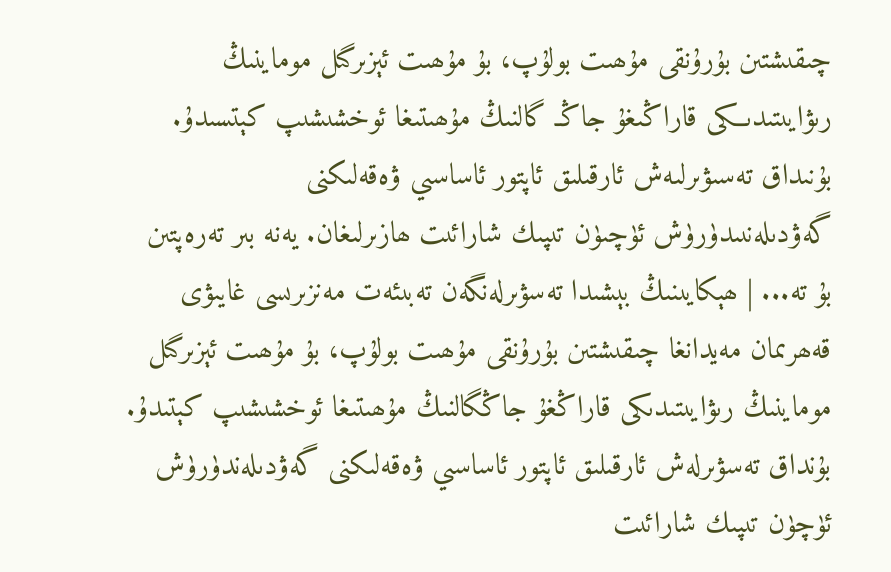چىقىشتىن بۇرۇنقى مۇھىت بولۇپ، بۇ مۇھىت ئېزىرگىل موماينىڭ رىۋايىتىدىــكى قاراڭىغۇ جاڭـ گالنىڭ مۇھىتىغا ئوخشىشىپ كېتسىدۇ. بۇنىداق تەسىۋىرلىەش ئارقىلىق ئاپتور ئاساسىي ۋەقەلىكنى گەۋدىلەنىىدۈرۈش ئۈچىۈن تىپىك شارائىت ھازىرلىغان. يەنە بىر تەرەپتىن بۇ تە... | ھېكايىنىڭ بېشىدا تەسۋىرلەنگەن تەبىئەت مەنزىرىسى غايىۋى قەھرىمان مەيدانغا چىقىشتىن بۇرۇنقى مۇھىت بولۇپ، بۇ مۇھىت ئېزىرگىل موماينىڭ رىۋايىتىدىكى قاراڭغۇ جاڭگالنىڭ مۇھىتىغا ئوخشىشىپ كېتىدۇ. بۇنداق تەسۋىرلەش ئارقىلىق ئاپتور ئاساسىي ۋەقەلىكنى گەۋدىلەندۈرۈش ئۈچۈن تىپىك شارائىت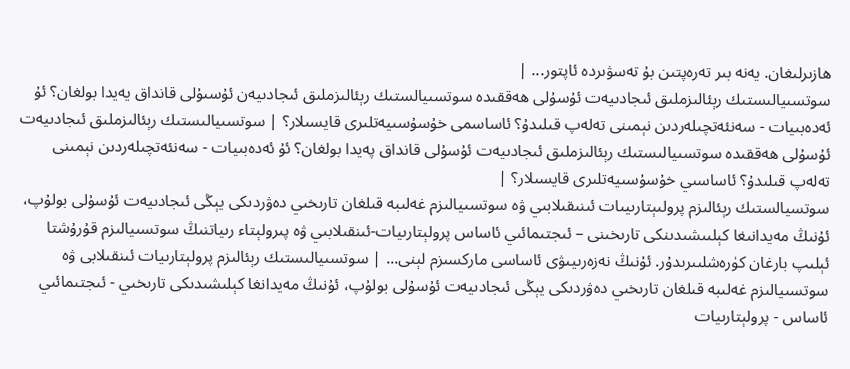ھازىرلىغان. يەنە بىر تەرەپتىن بۇ تەسۋىردە ئاپتور... |
سوتسىيالىستىك رېئالىزملىق ئىجادىيەت ئۇسۇلى ھەققىدە سوتسىيالستىك رېئالىزملىق ئىجادىيەن ئۇسىۇلى قانداق يەيدا بولغان؟ ئۇ ئەدەبىيات - سەنئەتچىلەردىن نېمىنى تەلەپ قىلىدۇ؟ ئاساسمى خۇسۇسىيەتلىرى قايسىلار؟ | سوتسىيالىستىك رېئالىزملىق ئىجادىيەت ئۇسۇلى ھەققىدە سوتسىيالىستىك رېئالىزملىق ئىجادىيەت ئۇسۇلى قانداق پەيدا بولغان؟ ئۇ ئەدەبىيات - سەنئەتچىلەردىن نېمىنى تەلەپ قىلىدۇ؟ ئاساسىي خۇسۇسىيەتلىرى قايسىلار؟ |
سوتسيالستىك رېئالىزم پرولىېتارىيىات ئىنىقىلابىي ۋە سوتسىيالىزم غەلىبە قىلغان تارىخىي دەۋردىكى يېڭى ئىجادىيەت ئۇسۇلى بولۇپ، ئۇنىڭ مەيدانىغا كېلىىشىدىنكى تارىخىنى – ئىجتىمائىي ئاساس پرولېتارىيات-ئىنقىلابىي ۋە پىرولېتاء رىياتنىڭ سوتسىيالىزم قۇرۇشتا ئېلىپ بارغان كۈرەشلىىرىدۇر. ئۇنىڭ نەزەرىيىۋى ئاساسى ماركسىزم لېنى... | سوتسىيالىستىك رېئالىزم پرولېتارىيات ئىنقىلابى ۋە سوتسىيالىزم غەلىبە قىلغان تارىخىي دەۋردىكى يېڭى ئىجادىيەت ئۇسۇلى بولۇپ، ئۇنىڭ مەيدانغا كېلىشىدىكى تارىخىي - ئىجتىمائىي ئاساس - پرولېتارىيات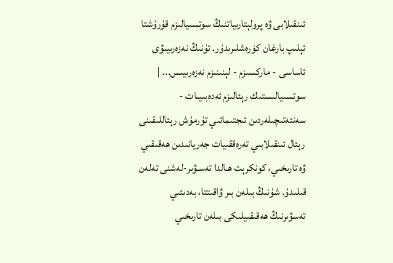ئىنقىلابى ۋە پرولېتارىياتنىڭ سوتسىيالىزم قۇرۇشتا ئېلىپ بارغان كۈرەشلىرىدۇر. ئۇنىڭ نەزەرىيىۋى ئاساسى - ماركسىزم - لېنىنىزم نەزەرىيىس... |
سوتسىيالىستىك رېئالىزم ئەدەبىيىات - سەنئەتىچىلەردىن ئىجتىمائىي تۇرمۇش رېئاللىقىنى رېئال ئىنقىلابىي تەرەققىيات جەريانىدىن ھەقىقىي ۋە تارىخىي، كونكرېت ھـالدا تەسـۋىر-لەشنى تەلەن قىلىدۇ. شۇنىڭ بىلەن بىر ۋاقىتتا، بەدىئىي تەسۋىرنىڭ ھەقىقىيلىكى بىلەن تارىخىي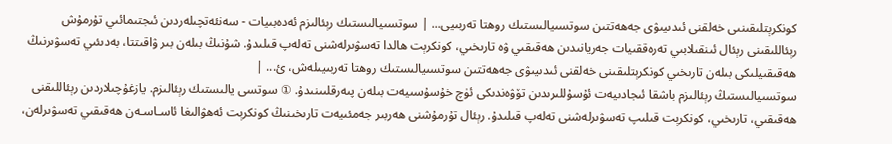كونكرېتلىقىنىى خەلقنى ئىدىيىۋى جەھەتتىن سوتسىيالىستىك روھتا تەربىيى... | سوتسىيالىستىك رېئالىزم ئەدەبىيات - سەنئەتچىلەردىن ئىجتىمائىي تۇرمۇش رېئاللىقىنى رېئال ئىنقىلابىي تەرەققىيات جەريانىدىن ھەقىقىي ۋە تارىخىي، كونكرېت ھالدا تەسۋىرلەشنى تەلەپ قىلىدۇ. شۇنىڭ بىلەن بىر ۋاقىتتا، بەدىئىي تەسۋىرنىڭ ھەقىقىيلىكى بىلەن تارىخىي كونكرېتلىقىنى خەلقنى ئىدىيىۋى جەھەتتىن سوتسىيالىستىك روھتا تەربىيىلەش، ئ... |
سوتسىيالىستىڭ رېئالىزم باشقا ئىجادىيەت ئۇسۇللىرىدىن تۆۋەندىكى ئۈچ خۇسۇسىيەت بىلەن پىەرقلىىنىدۇ. ① سوتسى يالىستىك رېئالىزم. يازغۇچىلاردىن رېئاللىقنى ھەقىقىي، تارىخىي، كونكرېت قىلىپ تەسۋىرلەشنى تەلەپ قىلىدۇ. رېئال تۇرمۇشنى ھەربىر جەمئىيەت تارىخىنىڭ كونكرېت ئەھۋالىغا ئاسـاسـەن ھەقىقىي تەسۋىرلەن،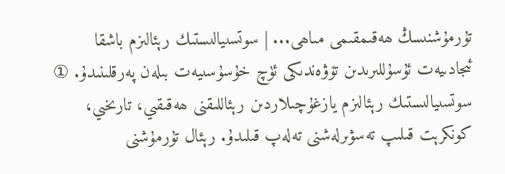تۇرمۇشنىسڭ ھەقىمقىمى مىاھى... | سوتسىيالىستىك رېئالىزم باشقا ئىجادىيەت ئۇسۇللىرىدىن تۆۋەندىكى ئۈچ خۇسۇسىيەت بىلەن پەرقلىنىدۇ. ① سوتسىيالىستىك رېئالىزم يازغۇچىلاردىن رېئاللىقنى ھەقىقىي، تارىخىي، كونكرېت قىلىپ تەسۋىرلەشنى تەلەپ قىلىدۇ. رېئال تۇرمۇشنى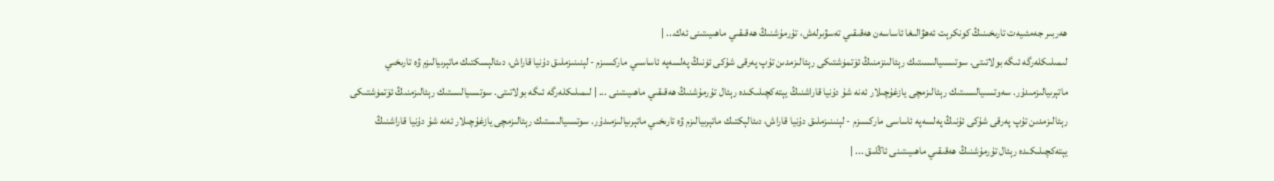ھەربىر جەمئىيەت تارىخىنىڭ كونكرېت ئەھۋالىغا ئاساسەن ھەقىقىي تەسۋىرلەش، تۇرمۇشنىڭ ھەقىقىي ماھىيىتىنى ئەك... |
لىمىلىكلەرگە ئىگە بولاتىتى. سوتىسىيالىسىتىك رېئالىنزمنىڭ ئۆتمۈشتىكى رېئالىزمدىن تۇپ پەرقى شۇكى ئۈنىڭ پەلسەپە ئاساسىي ماركسىزم - لېنىنىزملىق دۇنيا قاراش، دىئالېسكتىك ماتېرىيالىزم ۋە تارىخىي ماتېرىيالىزمىدۇر. سەوتسىيالىسىتىك رېئالىزمچى يازغۇچىلار ئەنە شۇ دۇنيا قاراشنىڭ يېتەكچىلىكىدە رېئال تۇرمۇشنىڭ ھەقىقىي ماھىيىتىنى ... | لىمىلىكلەرگە ئىگە بولاتىتى. سوتسىيالىستىك رېئالىزمنىڭ ئۆتمۈشتىكى رېئالىزمدىن تۇپ پەرقى شۇكى ئۇنىڭ پەلسەپە ئاساسى ماركسىزم - لېنىنىزملىق دۇنيا قاراش، دىئالېكتىك ماتېرىيالىزم ۋە تارىخىي ماتېرىيالىزمىدۇر. سوتسىيالىستىك رېئالىزمچى يازغۇچىلار ئەنە شۇ دۇنيا قاراشنىڭ يېتەكچىلىكىدە رېئال تۇرمۇشنىڭ ھەقىقىي ماھىيىتىنى ئاڭلىق ... |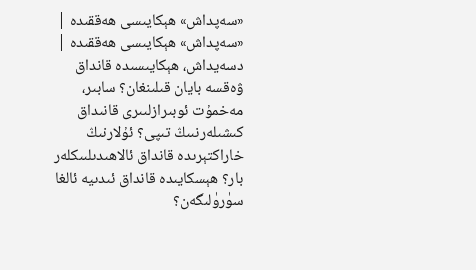«سەپداش» ھېكايىسى ھەققىدە | «سەپداش» ھېكايىسى ھەققىدە |
دسەيداش، ھېكايىسىدە قانداق ۋەقسە بايان قىلىنغان؟ سابىر، مەخمۇت ئوبىرازلىىرى قانىداق كىشىلەرنىىڭ تىپى؟ ئۇلارنىڭ خاراكتېرىدە قانداق ئالاھىدىلىىكلەر بار؟ ھېسكايىدە قانداق ئىدىيە ئالغا سۈرۈلىگەن؟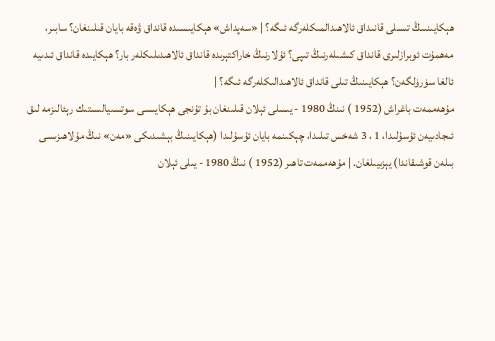ھېكايىنىىڭ تىسلى قانىداق ئالاھىدالمىكلەرگە ئىگە؟ | «سەپداش» ھېكايىسىدە قانداق ۋەقە بايان قىلىنغان؟ سابىر، مەھمۇت ئوبرازلىرى قانداق كىشىلەرنىڭ تىپى؟ ئۇلارنىڭ خاراكتېرىدە قانداق ئالاھىدىلىكلەر بار؟ ھېكايىدە قانداق ئىدىيە ئالغا سۈرۈلگەن؟ ھېكايىنىڭ تىلى قانداق ئالاھىدالىكلەرگە ئىگە؟ |
مۇھەممەت باغراش (1952 ) نىنڭ 1980 - يىسلى ئېلان قىلىنغان بۇ تۇنجى ھېكايىسى سوتسىيالىستىك رېئالىزمە لىق ئىجادىيەن ئۇسۇلىدا، 1 ، 3 شەخس تىلىدا، چېكىنمە بايان ئۇسۇلىدا (ھېكايىنىڭ بېشىدىكى «مەن» نىڭ مۇلاھىزىسى بىلەن قوشىقاندا) يېزىيىلغان. | مۇھەممەت تاھىر (1952 ) نىڭ 1980 - يىلى ئېلان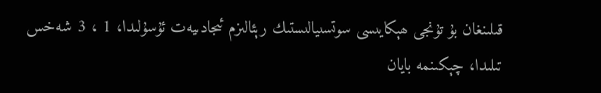قىلىنغان بۇ تۇنجى ھېكايىسى سوتسىيالىستىك رېئالىزم ئىجادىيەت ئۇسۇلىدا، 1 ، 3 شەخس تىلىدا، چېكىنمە بايان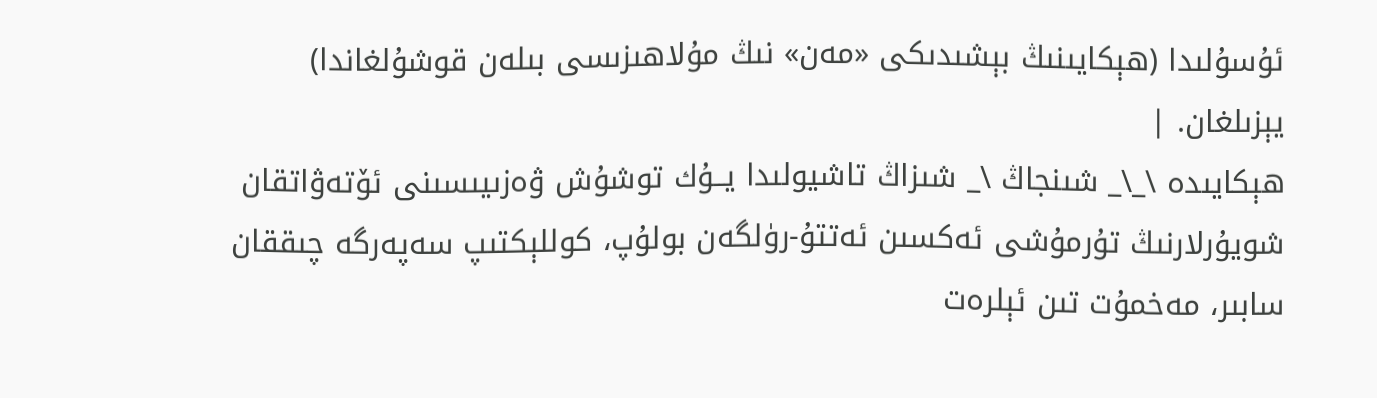ئۇسۇلىدا (ھېكايىنىڭ بېشىدىكى «مەن» نىڭ مۇلاھىزىسى بىلەن قوشۇلغاندا) يېزىلغان. |
ھېكايىدە \_\_ شىنجاڭ \_ شىزاڭ تاشيولىدا يــۇك توشۇش ۋەزىيىسىنى ئۆتەۋاتقان شويۇرلارنىڭ تۇرمۇشى ئەكسىن ئەتتۇ-رۈلگەن بولۇپ، كوللېكتىپ سەپەرگە چىققان سابىر، مەخمۇت تىن ئېلرەت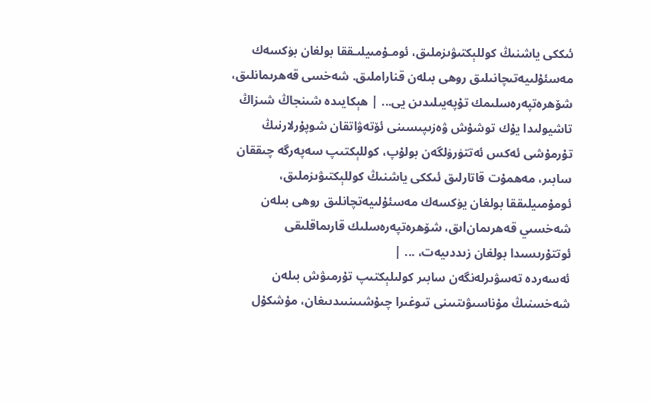ئىككى ياشنىڭ كوللېكتىۋىزملىق، ئومـۇمىيلىـققا بولغان بۈكسەك مەسئۇلىيەتىچانىلىق روھى بىلەن قناراملىق. شەخسى قەھرىمانلىق، شۆھرەتپەرەسلىمك تۇپەيىلىدىن يى... | ھېكايىدە شىنجاڭ شىزاڭ تاشيولىدا يۇك توشۇش ۋەزىپىسىنى ئۆتەۋاتقان شوپۇرلارنىڭ تۇرمۇشى ئەكس ئەتتۈرۈلگەن بولۇپ، كوللېكتىپ سەپەرگە چىققان سابىر، مەھمۇت قاتارلىق ئىككى ياشنىڭ كوللېكتىۋىزملىق، ئومۇمىيلىققا بولغان يۈكسەك مەسئۇلىيەتچانلىق روھى بىلەن شەخسىي قەھرىمانlىق، شۆھرەتپەرەسلىك قارىماقلىقى ئوتتۇرىسىدا بولغان زىددىيەت، ... |
ئەسەردە تەسۋىرلەنگەن سابىر كولىلېكتىپ تۇرمىۋش بىلەن شەخسنىڭ مۇناسىۋىتىىنى تىوغىرا چىۇشىىنىىدىىغان، مۇشكۇل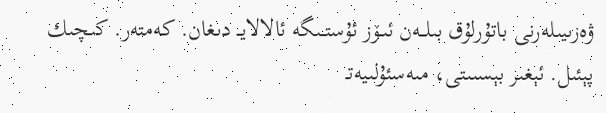ۋەزىيىلەرنى باتۇرلۇق بىلــەن ئىـۆز ئۇستــىگە ئالالايــ دىغان. كەمتەر. كىچىك پېئىل. ئېغىر بېسىىتى، مىەسئۇلىيەتـ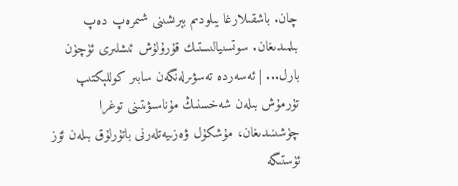چان. باشقىلارغا يىلودىم بېرىشىنى شىمرەپ دەپ بىلمىدىغان. سوتسىيالىستىك قۇرۇلۇش ئىشلىرى ئۈچۈن بارل... | ئەسەردە تەسۋىرلەنگەن سابىر كوللېكتىپ تۇرمۇش بىلەن شەخسنىڭ مۇناسىۋىتىنى توغرا چۈشىنىدىغان، مۇشكۇل ۋەزىيەتلەرنى باتۇرلۇق بىلەن ئۆز ئۈستىگە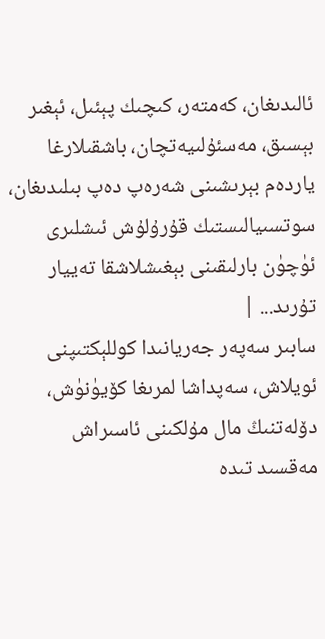ئالىدىغان، كەمتەر، كىچىك پېئىل، ئېغىر بېسىق، مەسئۇلىيەتچان، باشقىلارغا ياردەم بېرىشىنى شەرەپ دەپ بىلىدىغان، سوتسىيالىستىك قۇرۇلۇش ئىشلىرى ئۈچۈن بارلىقىنى بېغىشلاشقا تەييار تۇرىد... |
سابىر سەپەر جەريانىدا كوللېكتىپنى ئويلاش، سەپداشا لمرىغا كۆيۈنۈش، دۆلەتنىڭ مال مۇلكىنى ئاسىراش مەقسىد تىدە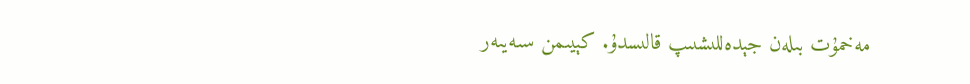مەخمۇت بىلەن جېدەللىشىىپ قالىسدۇ. كېيىمن سىەيىەر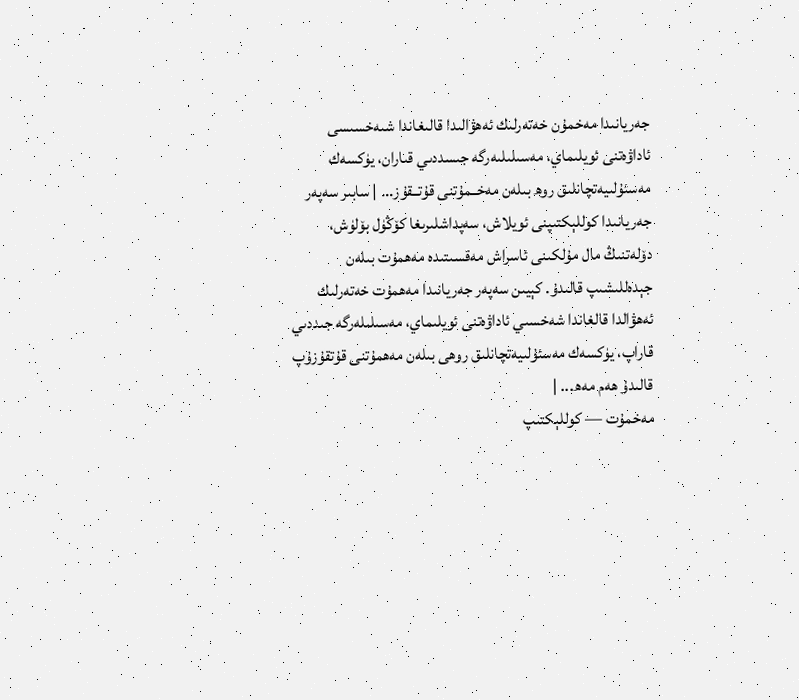جەريانىدا مەخمۇن خەتەرلىك ئەھۋالىدا قالىغاندا شىەخسىسى ئاداۋەتنى ئويلىماي، مەسىلىلىەرگە جىسددىي قىاران، يۈكسەك مەسئۇلىيەتچانلىق روھ بىلەن مەخــمۇتنى قۇتــقۇز... | سابىر سەپەر جەريانىدا كوللېكتىپنى ئويلاش، سەپداشلىرىغا كۆڭۈل بۆلۈش، دۆلەتنىڭ مال مۇلكىنى ئاسراش مەقسىتىدە مەھمۇت بىلەن جېدەللىشىپ قالىدۇ. كېيىن سەپەر جەريانىدا مەھمۇت خەتەرلىك ئەھۋالدا قالغاندا شەخسىي ئاداۋەتنى ئويلىماي، مەسىلىلەرگە جىددىي قاراپ، يۈكسەك مەسئۇلىيەتچانلىق روھى بىلەن مەھمۇتنى قۇتقۇزۇپ قالىدۇ ھەم مەھ... |
مەخمۇت — كوللېكتىپ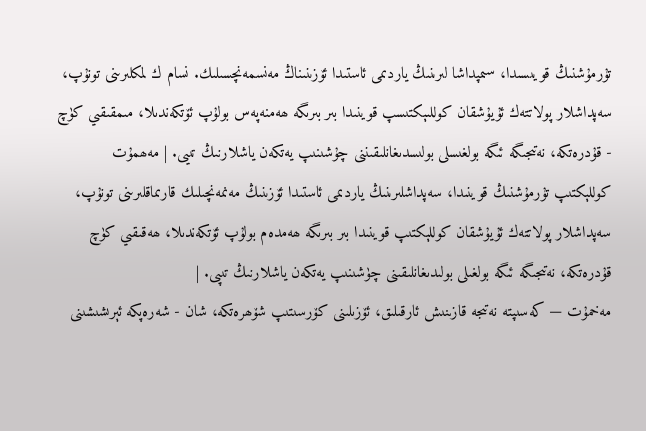تۇرمۇشنىڭ قويىسىدا، سىمپداشا لىرىنىڭ ياردىمى ئاستىدا ئۆزىنىناڭ مەنسمەنچسىلىك. نسام ك لمكلىرىنى تونۇپ، سەپداشلار پولاتتەك ئۇيۇشقان كوللىېكتىسپ قوينىدا بىر بىرىگە ھەمنەپەس بولۇپ ئۆتكەندىلا، مىمقىقىي كۈچ - قۇدرەتكە، نەتىجىگە ئىگە بولغىسلى بولىسدىغانلىقىننى چۇشىنىپ يەتكەن ياشلارنىڭ تىيى. | مەھمۇت كوللېكتىپ تۇرمۇشنىڭ قوينىدا، سەپداشلىرىنىڭ ياردىمى ئاستىدا ئۆزىنىڭ مەنمەنچىلىك قارىماقلىرىنى تونۇپ، سەپداشلار پولاتتەك ئۇيۇشقان كوللېكتىپ قوينىدا بىر بىرىگە ھەمدەم بولۇپ ئۆتكەندىلا، ھەقىقىي كۈچ قۇدرەتكە، نەتىجىگە ئىگە بولغىلى بولىدىغانلىقىنى چۈشىنىپ يەتكەن ياشلارنىڭ تىپى. |
مەخمۇت — كەسىپتە نەتىجە قازىنىش ئارقىلىق، ئۆزىلىنى كۆرسىتىپ شۆھرەتكە، شان - شەرەپكە ئېرىشىشىنى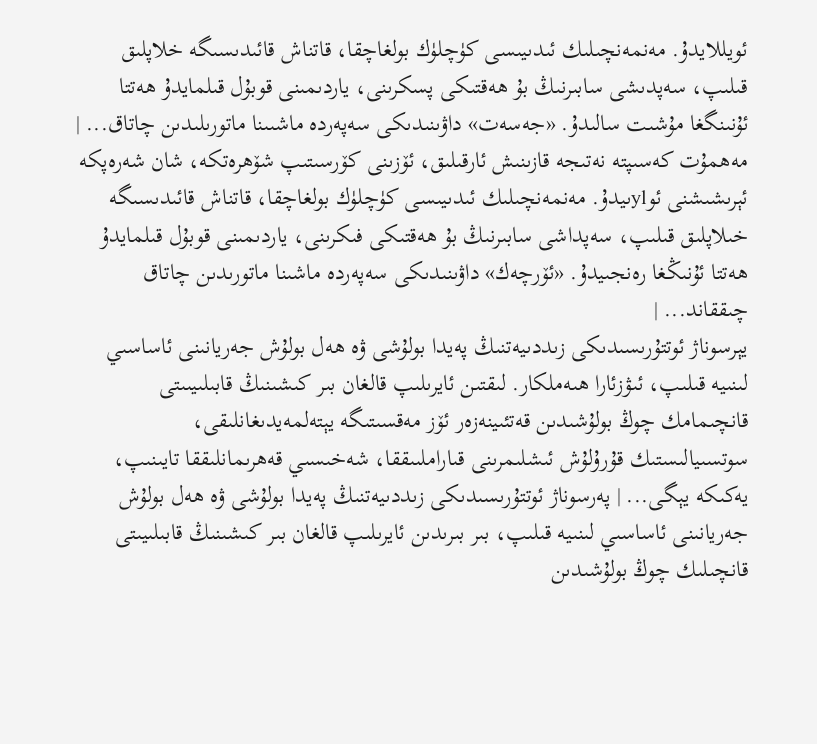ئويللايدۇ. مەنمەنچىلىك ئىدىيىسى كۈچلۈك بولغاچقا، قاتناش قائىدىسىگە خلاپلىق قىلىپ، سەپدىشى سابىرنىڭ بۇ ھەقتىكى پسكرىنى، ياردىمىنى قوبۇل قىلمايدۇ ھەتتا ئۇنىنگغا مۇشىت سالىدۇ. «جەسەت» داۋىنىدىكى سەپەردە ماشىىنا ماتورىلىدىن چاتاق... | مەھمۇت كەسىپتە نەتىجە قازىنىش ئارقىلىق، ئۆزىنى كۆرسىتىپ شۆھرەتكە، شان شەرەپكە ئېرىشىشنى ئوylىيدۇ. مەنمەنچىلىك ئىدىيىسى كۈچلۈك بولغاچقا، قاتناش قائىدىسىگە خىلاپلىق قىلىپ، سەپداشى سابىرنىڭ بۇ ھەقتىكى فىكرىنى، ياردىمىنى قوبۇل قىلمايدۇ ھەتتا ئۇنىڭغا رەنجىيدۇ. «ئۆرچەك» داۋىنىدىكى سەپەردە ماشىنا ماتورىدىن چاتاق چىققاند... |
يېرسوناژ ئوتتۇرىسىدىكى زىددىيەتنىڭ پەيدا بولۇشى ۋە ھەل بولۇش جەريانىنى ئاساسىي لىنىيە قىلىپ، ئىۋزئارا ھىەملكار. لىقتىن ئايرىلىپ قالغان بىر كىشىنىڭ قابىلىيىىتى قانچىمامك چوڭ بولۇشىدىن قەتئىينەزەر ئۆز مەقسىتىگە يېتەلمەيدىغانلىقى، سوتسىيالىستىك قۇرۇلۇش ئىشلىمرىنى قىاراملىىققا، شەخىسىي قەھرىمانلىققا تايىنىپ، يەكىكە يېگى... | پەرسوناژ ئوتتۇرىسىدىكى زىددىيەتنىڭ پەيدا بولۇشى ۋە ھەل بولۇش جەريانىنى ئاساسىي لىنىيە قىلىپ، بىر بىرىدىن ئايرىلىپ قالغان بىر كىشىنىڭ قابىلىيىتى قانچىلىك چوڭ بولۇشىدىن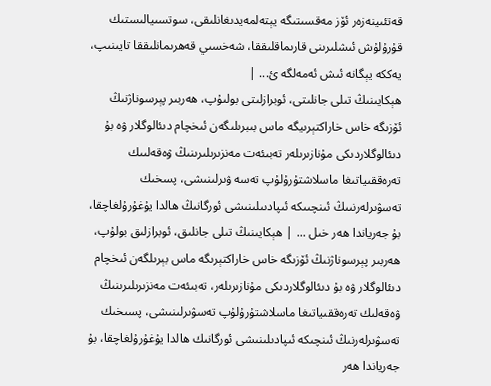قەتئىينەزەر ئۆز مەقسىتىگە يېتەلمەيدىغانلىقى، سوتسىيالىستىك قۇرۇلۇش ئىشلىرىنى قارىماقلىققا، شەخسىي قەھرىمانلىققا تايىنىپ، يەككە يېگانە ئىش ئەمەلگە ئ... |
ھېكايىنىڭ تىلى جانلىتى، ئوبرازلىتى بولىۇپ، ھەربىر پېرسوناژنىڭ ئۆزىگە خاس خاراكتېرىيگە ماس بىبرىلىگەن ئىخچام دىئالوگلار ۋە بۇ دىئالوگلاردىكى مۇنازىرىلەر تەبىئەت مەنزىرىلىرىنىڭ ۋەقەلىىك تەرەققىياتىغا ماسلاشتۇرۇلۇپ تەسە ۋىرلىنىشى، پسخىك تەسۋىرلەرنىىڭ ئىنچىىكە ئىپادىىلىنىشى ئورگانىڭ ھالدا يۇغۇرۇلغاچقا، بۇ جەرياندا ھەر خىل ... | ھېكايىنىڭ تىلى جانلىق، ئوبرازلىق بولۇپ، ھەربىر پېرسوناژنىڭ ئۆزىگە خاس خاراكتېرىگە ماس بېرىلگەن ئىخچام دىئالوگلار ۋە بۇ دىئالوگلاردىكى مۇنازىرىلەر، تەبىئەت مەنزىرىلىرىنىڭ ۋەقەلىك تەرەققىياتىغا ماسلاشتۇرۇلۇپ تەسۋىرلىنىشى، پسىخىك تەسۋىرلەرنىڭ ئىنچىكە ئىپادىلىنىشى ئورگانىك ھالدا يۇغۇرۇلغاچقا، بۇ جەرياندا ھەر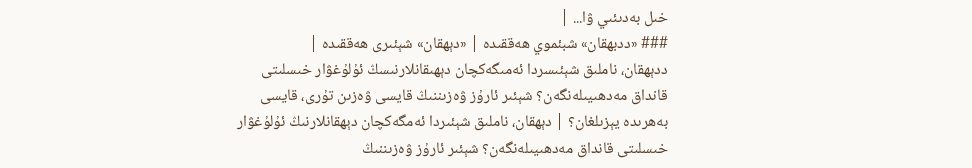خىل بەدىئىي ۋا... |
### «ددبهقان» شبئموي هەققىدە | «دېھقان» شېئىرى ھەققىدە |
ددېھقان، ناملىق شېئىسردا ئەمىگەكچان دېھىقانلارنىسڭ ئۇلۇغۋار خىسلىتى قانداق مەدھىيىلەنگەن؟ شېئىر ئارۇز ۋەزىننىڭ قايسى ۋەزىن تۇرى، قايسى بەھرىدە يېزىلغان؟ | دېھقان، ناملىق شېئىردا ئەمگەكچان دېھقانلارنىڭ ئۇلۇغۋار خىسلىتى قانداق مەدھىيىلەنگەن؟ شېئىر ئارۇز ۋەزىننىڭ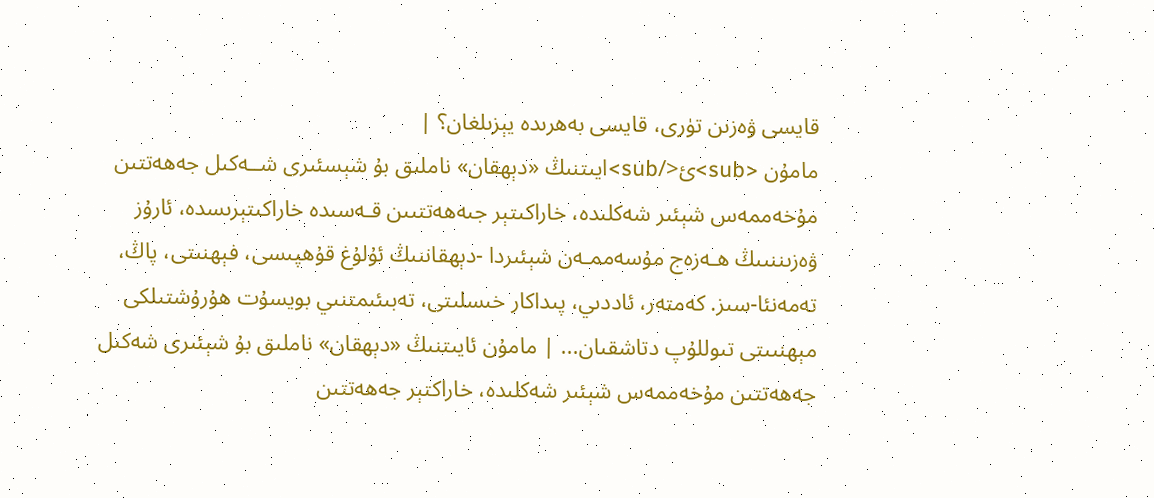قايسى ۋەزىن تۈرى، قايسى بەھرىدە يېزىلغان؟ |
مامۇن <sub>ئ</sub>ايىتنىڭ «دېھقان» ناملىق بۇ شېسئىرى شــەكىل جەھەتتىن مۇخەممەس شېئىر شەكلىدە، خاراكىتېر جىەھەتتىىن قـەسىدە خاراكىتېرىسدە، ئارۇز ۋەزىننىىڭ ھـەزەج مۇسەممـەن شېئىردا -دېھقاننىڭ ئۇلۇغ قۇھپىسى، فېھنىتى، پاڭ، تەمەنئا-سىز. كەمتەر، ئاددىي، پىداكار خىسلىتى، تەبىئىمتنىي بويسۇت ھۇرۇشتىلكى مېھنىىتى تىوللۇپ دتاشقىان... | مامۇن ئايىتنىڭ «دېھقان» ناملىق بۇ شېئىرى شەكىل جەھەتتىن مۇخەممەس شېئىر شەكلىدە، خاراكتېر جەھەتتىن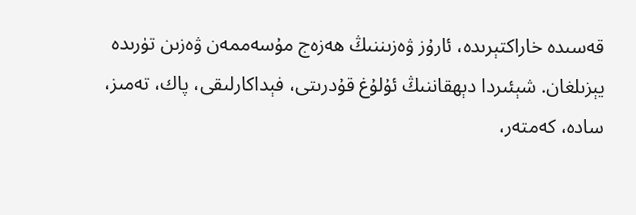قەسىدە خاراكتېرىدە، ئارۇز ۋەزىننىڭ ھەزەج مۇسەممەن ۋەزىن تۈرىدە يېزىلغان. شېئىردا دېھقاننىڭ ئۇلۇغ قۇدرىتى، فېداكارلىقى، پاك، تەمىز، سادە، كەمتەر،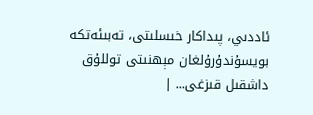ئاددىي، پىداكار خىسلىتى، تەبىئەتكە بويسۇندۇرۇلغان مېھنىتى توللۇق داشقىل قىزغى... |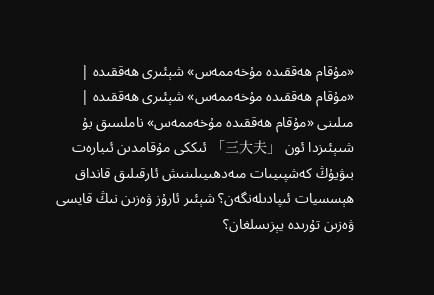«مۇقام ھەققىدە مۇخەممەس» شېئىرى ھەققىدە | «مۇقام ھەققىدە مۇخەممەس» شېئىرى ھەققىدە |
مىلىنى «مۇقام ھەققىدە مۇخەممەس» ناملسىق بۇ شىېئىزدا ئون 「三大夫」 ئىككى مۇقامدىن ئىبارەت بىۋيۇڭ كەشپىيىات مىەدھىيىلىنىش ئارقىلىق قانداق ھېسسيات ئىپادىلەنگەن؟ شېئىر ئارۇز ۋەزىن نىڭ قايسى ۋەزىن تۇرىدە يېزىسلغان؟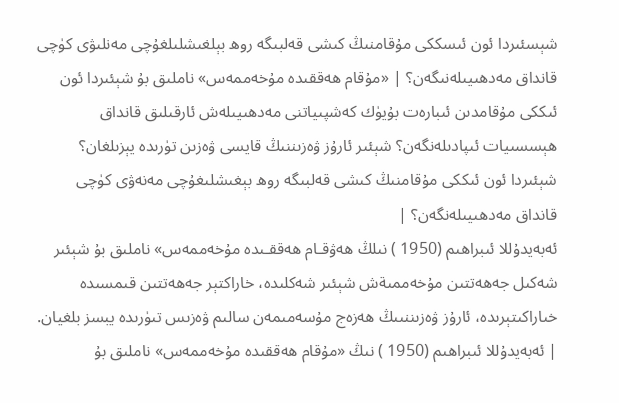شېسئىردا ئون ئىسككى مۇقامنىڭ كىشى قەلبىگە روھ بېلغىشلىلغۇچى مەنلىۋى كۈچى قانداق مەدھىيىلەنىگەن؟ | «مۇقام ھەققىدە مۇخەممەس» ناملىق بۇ شېئىردا ئون ئىككى مۇقامدىن ئىبارەت بۇيۈك كەشپىياتنى مەدھىيىلەش ئارقىلىق قانداق ھېسسىيات ئىپادىلەنگەن؟ شېئىر ئارۇز ۋەزىننىڭ قايسى ۋەزىن تۈرىدە يېزىلغان؟ شېئىردا ئون ئىككى مۇقامنىڭ كىشى قەلبىگە روھ بېغىشلىغۇچى مەنەۋى كۈچى قانداق مەدھىيىلەنگەن؟ |
ئەبەيدۇللا ئىبراھىم (1950 ) نىلڭ ھەۋقـام ھەققـىدە مۇخەممەس» ناملىق بۇ شېئىر شەكىل جەھەتتىن مۇخەممىةش شېئىر شەكلىدە، خاراكتېر جەھەتتىن قىمسىدە خىاراكىتېرىدە، ئارۇز ۋەزىننىىڭ ھەزەج مۇسەمىمەن سالىم ۋەزىس تىۈرىدە يبسز بلغيان. | ئەبەيدۇللا ئىبراھىم (1950 ) نىڭ «مۇقام ھەققىدە مۇخەممەس» ناملىق بۇ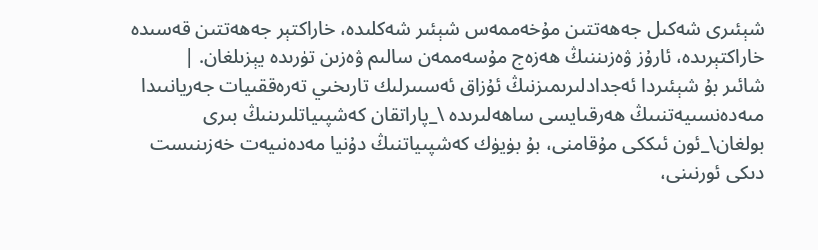شېئىرى شەكىل جەھەتتىن مۇخەممەس شېئىر شەكلىدە، خاراكتېر جەھەتتىن قەسىدە خاراكتېرىدە، ئارۇز ۋەزىننىڭ ھەزەج مۇسەممەن سالىم ۋەزىن تۈرىدە يېزىلغان. |
شائىر بۇ شېئىردا ئەجدادلىرىمىزنىڭ ئۇزاق ئەسىىرلىك تارىخىي تەرەققىيات جەريانىىدا مىەدەنسىيەتنىىڭ ھەرقىايسى ساھەلىرىدە \_پاراتقان كەشپىياتلىرىنىڭ بىرى بولغان\_ئون ئىككى مۇقامنى، بۇ بۈيۈك كەشپىياتنىڭ دۇنيا مەدەنىيەت خەزىنىست دىكى ئورنىنى،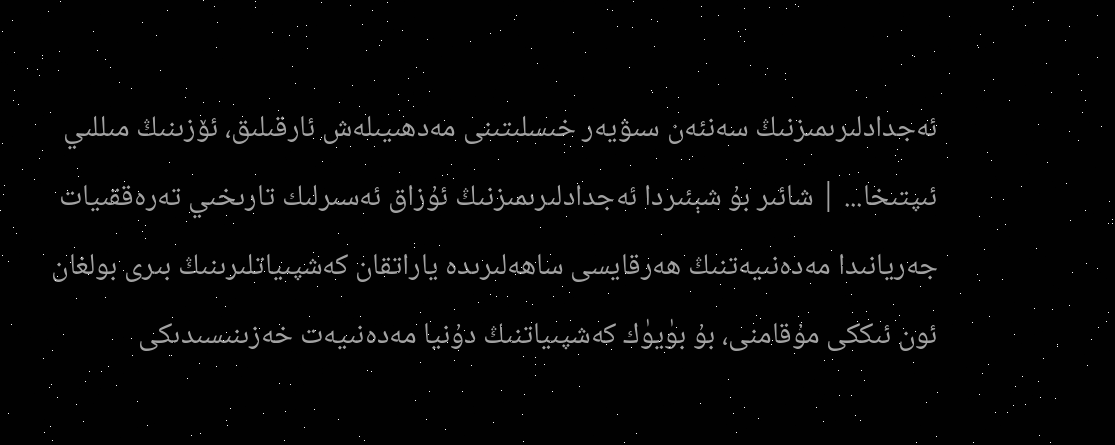ئەجدادلىرىمىزنىڭ سەنئەن سىۋيەر خىسلىتىنى مەدھىيىلەش ئارقىلىق، ئۆزىنىڭ مىللىي ئىپتىخا... | شائىر بۇ شېئىردا ئەجدادلىرىمىزنىڭ ئۇزاق ئەسىرلىك تارىخىي تەرەققىيات جەريانىدا مەدەنىيەتنىڭ ھەرقايسى ساھەلىرىدە ياراتقان كەشپىياتلىرىنىڭ بىرى بولغان ئون ئىككى مۇقامنى، بۇ بۈيۈك كەشپىياتنىڭ دۇنيا مەدەنىيەت خەزىنىسىدىكى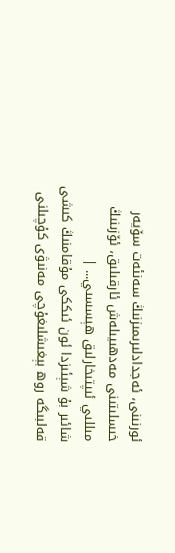ئورنىنى، ئەجدادلىرىمىزنىڭ سەنئەت سۆيەر خىسلىتىنى مەدھىيىلەش ئارقىلىق، ئۆزىنىڭ مىللىي ئىپتىخارلىق ھېسسىي... |
شائىر بۇ شېئىزدا ئون ئىككى مۇقامنىڭ كىشى قەلبىگە روھ بېغىشلىغۇچى مەنىۋى كۇچىلنى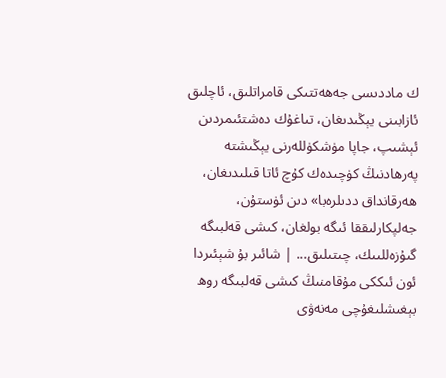ك ماددىسى جەھەتتىكى قامراتلىق، ئاچلىق ئازابىنى يېڭىدىغان، تىاغۇك دەشتئىمردىن ئېشىپ، جاپا مۈشكۈللەرنى يېڭىشتە پەرھادنىڭ كۈچىدەك كۇچ ئاتا قىلىدىغان، ھەرقانداق ددىلرەبا» دىن ئۈستۇن، جەلپكارلىققا ئىگە بولغان، كىشى قەلبىگە گىۇزەللىىك، چىتىلىق... | شائىر بۇ شېئىردا ئون ئىككى مۇقامنىڭ كىشى قەلبىگە روھ بېغىشلىغۇچى مەنەۋى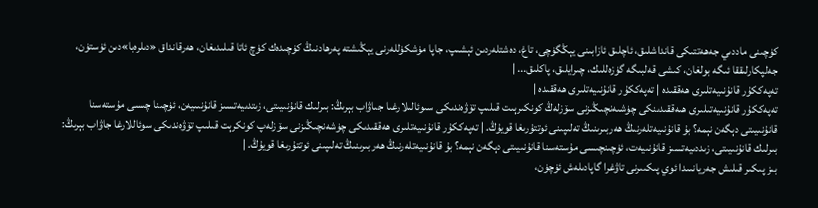كۈچىنى ماددىي جەھەتتىكى قانداشلىق، ئاچلىق ئازابىنى يېڭگۈچى، تاغ، دەشتلەردىن ئېشىپ، جاپا مۈشكۈللەرنى يېڭىشتە پەرھادنىڭ كۈچىدەك كۈچ ئاتا قىلىدىغان، ھەرقانداق «دىلرەبا»دىن ئۈستۈن، جەلپكارلىققا ئىگە بولغان، كىشى قەلبىگە گۈزەللىك، چىرايلىق، پاكلىق... |
تەپەككۇر قانۇنىيەتلىرى ھەققىدە | تەپەككۇر قانۇنىيەتلىرى ھەققىدە |
تەپەككۇر قانۇنىيەتىلىرى ھىەققىدىنكى چۈشىەنچىڭىزنى سۆزلەڭ كونكىرېىت قىلىپ تۆۋەندىكى سىوئالىلارغىا جىاۋاب بېرىڭ: بىرلىك قانۇنىيىتى، زىتدىيەتسىز قانۇنىىيەن، ئۈچىنا چىسى مۇستەسنا قانۇنىيىتى دېگەن نېمە؟ بۇ قانۇنىيەتلەرنىڭ ھەربىرىنىڭ تەلىپىنى ئوتتۇرىغا قويۇڭ. | تەپەككۇر قانۇنىيەتلىرى ھەققىدىكى چۈشەنچىڭىزنى سۆزلەپ كونكرېت قىلىپ تۆۋەندىكى سوئاللارغا جاۋاب بېرىڭ: بىرلىك قانۇنىيىتى، زىددىيەتسىز قانۇنىيەت، ئۈچىنچىسى مۇستەسنا قانۇنىيىتى دېگەن نېمە؟ بۇ قانۇنىيەتلەرنىڭ ھەربىرىنىڭ تەلىپىنى ئوتتۇرىغا قويۇڭ. |
بىز پىكىر قىلىش جەريانىىدا ئوي پىكىىرنى تاۋغرا گاپادىلەش ئۈچۈن،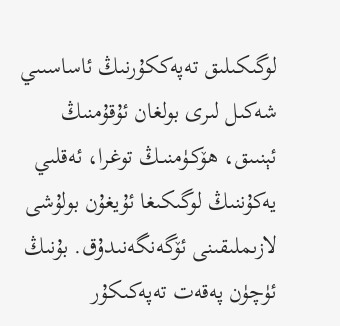لوگىكىلىق تەپەككۇرنىڭ ئاساسىىي شەكىل لىرى بولغان ئۇقۇمنىڭ ئېنىىق، ھۆكـۈمنىـڭ توغـرا، ئەقلىي يەكۇننىڭ لوگىكىغا ئۇيغۇن بولۇشى لازىملىقىنى ئۆگەنگەنىدۇق. بۇنىڭ ئۈچۈن پەقەت تەپەكىكۇر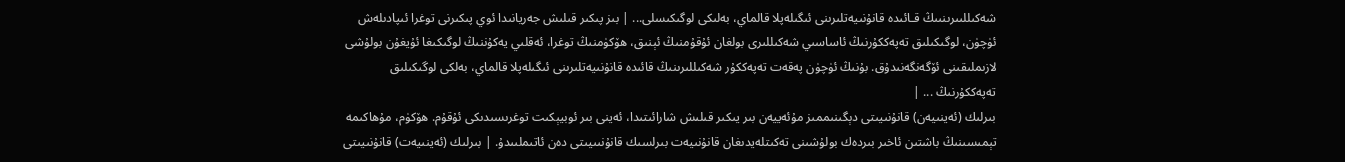شەكىللىىرىنىىڭ قـائىدە قانۇنىيەتلىرىنى ئىگىلەپلا قالماي، بەلىكى لوگىكىسلى... | بىز پىكىر قىلىش جەريانىدا ئوي پىكىرنى توغرا ئىپادىلەش ئۈچۈن، لوگىكىلىق تەپەككۇرنىڭ ئاساسىي شەكىللىرى بولغان ئۇقۇمنىڭ ئېنىق، ھۆكۈمنىڭ توغرا، ئەقلىي يەكۇننىڭ لوگىكىغا ئۇيغۇن بولۇشى لازىملىقىنى ئۆگەنگەنىدۇق. بۇنىڭ ئۈچۈن پەقەت تەپەككۇر شەكىللىرىنىڭ قائىدە قانۇنىيەتلىرىنى ئىگىلەپلا قالماي، بەلكى لوگىكىلىق تەپەككۇرنىڭ ... |
بىرلىك (ئەينىيەن) قانۇنىيىتى دېگىنىممىز مۇئەييەن بىر يىكىر قىلىش شارائىتىدا، ئەينى بىر ئوبيېكىت توغرىسىدىكى ئۇقۇم. ھۆكۈم، مۇھاكىمە تېمىسىنىڭ باشتىن ئاخىر بىردەك بولۇشىنى تەكىتلەيدىغان قانۇنىيەت بىرلسىك قانۇنىىيىتى دەن ئاتىملىىدۇ. | بىرلىك (ئەينىيەت) قانۇنىيىتى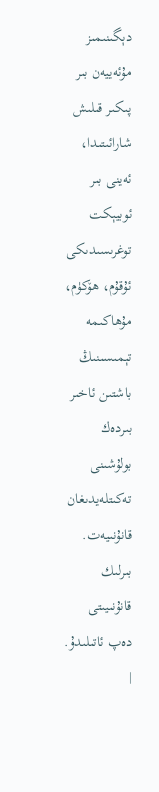دېگىنىمىز مۇئەييەن بىر پىكىر قىلىش شارائىتىدا، ئەينى بىر ئوبيېكت توغرىسىدىكى ئۇقۇم، ھۆكۈم، مۇھاكىمە تېمىسىنىڭ باشتىن ئاخىر بىردەك بولۇشىنى تەكىتلەيدىغان قانۇنىيەت. بىرلىك قانۇنىيىتى دەپ ئاتىلىدۇ. |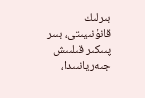بىرلىك قانۇنىيىتى، بىىر پىىكىر قىلىىش جىەريانىىدا،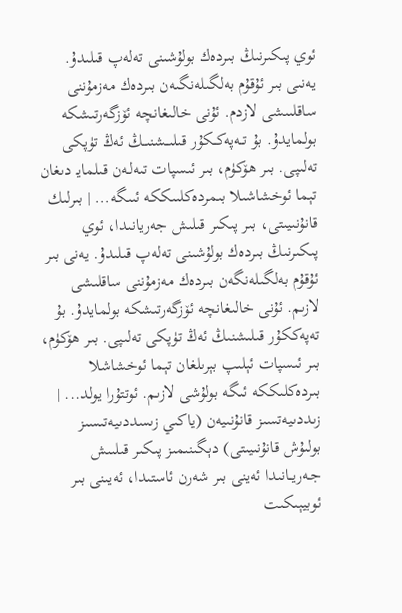ئوي پىكىرنىڭ بىردەك بولۇشىنى تەلەپ قىلىدۇ. يەنىى بىر ئۇقۇم بەلگىلەنگىەن بىردەك مەزمۇننى ساقلىىشى لازدم. ئۇنى خالىغانچە ئۆزگەرتىشكە بولمايدۇ. بۇ تــەپەكــكۇر قىلىــشنىــڭ ئەڭ تۈپكى تەلىپى. بىر ھۆكۈم، بىر ئىسپات تىەلـەن قىلمايـ دىغان تېما ئوخشاشىلا بىمردەكلىىككە ئىىگە... | بىرلىك قانۇنىيىتى، بىر پىكىر قىلىش جەريانىدا، ئوي پىكىرنىڭ بىردەك بولۇشىنى تەلەپ قىلىدۇ. يەنى بىر ئۇقۇم بەلگىلەنگەن بىردەك مەزمۇننى ساقلىشى لازىم. ئۇنى خالىغانچە ئۆزگەرتىشكە بولمايدۇ. بۇ تەپەككۇر قىلىشنىڭ ئەڭ تۈپكى تەلىپى. بىر ھۆكۈم، بىر ئىسپات ئېلىپ بېرىلغان تېما ئوخشاشلا بىردەكلىككە ئىگە بولۇشى لازىم. ئوتتۇرا يولد... |
زىددىيەتسىز قانۇنىيەن (ياكىي زىسددىيەتىسىز بولىۇش قانۇنىيىتى) دېگىنىمىز پىكىر قىلىىش جـەريــانىدا ئەينى بىر شەرن ئاستىدا، ئەيىنى بىر ئوبيېىكىت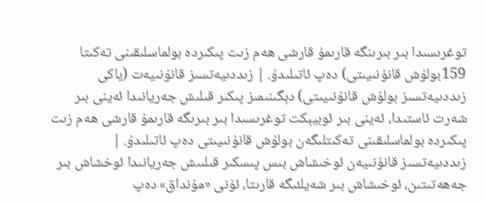توغرىسىدا بىر بىرىنگە قارىمۇ قارشى ھەم زىت پىكىردە بولماسلىقىنى تەكىتا 159بولۇش قانۇنىيىتى) دەپ ئاتىلىدۇ. | زىددىيەتسىز قانۇنىيەت (ياكى زىددىيەتسىز بولۇش قانۇنىيىتى) دېگىنىمىز پىكىر قىلىش جەريانىدا ئەينى بىر شەرت ئاستىدا، ئەينى بىر ئوبيېكت توغرىسىدا بىر بىرىگە قارىمۇ قارشى ھەم زىت پىكىردە بولماسلىقىنى تەكىتلىگەن بولۇش قانۇنىيىتى دەپ ئاتىلىدۇ. |
زىددىيەتسىز قانۇنىيەن ئوخىشاش بىس پىسكىر قىلىىش جەريانىدا ئوخشاش بىر جەھەتىتىن، ئوخىشاش بىر شەيلئىگە قارىتا، ئۇنى «مۇنداق» دەپ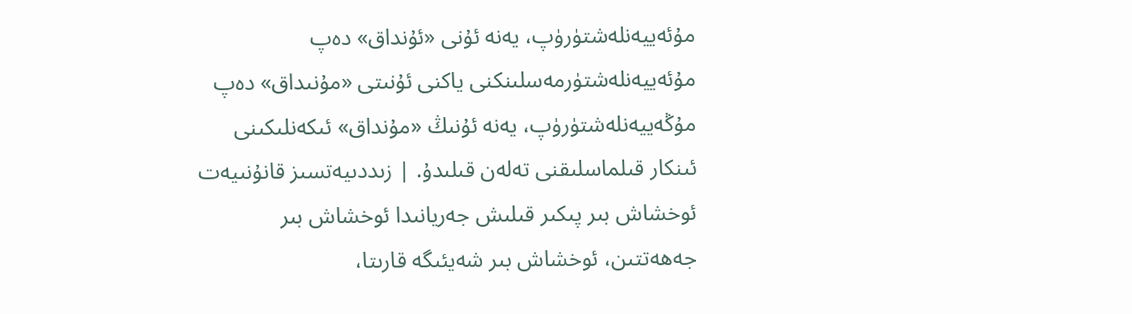مۇئەييەنلەشتۈرۈپ، يەنە ئۇنى «ئۇنداق» دەپ مۇئەييەنلەشتۈرمەسلىنكنى ياكنى ئۇنىتى «مۇنىداق» دەپ مۇڭەييەنلەشتۈرۈپ، يەنە ئۇنىڭ «مۇنداق» ئىكەنلىكىنى ئىنكار قىلماسلىقنى تەلەن قىلىدۇ. | زىددىيەتسىز قانۇنىيەت ئوخشاش بىر پىكىر قىلىش جەريانىدا ئوخشاش بىر جەھەتتىن، ئوخشاش بىر شەيئىگە قارىتا،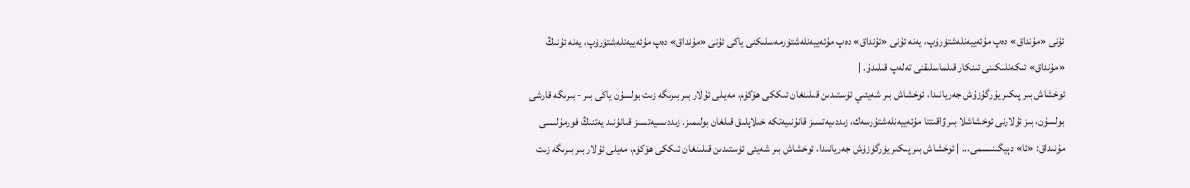ئۇنى «مۇنداق» دەپ مۇئەييەنلەشتۈرۈپ، يەنە ئۇنى «ئۇنداق» دەپ مۇئەييەنلەشتۈرمەسلىكنى ياكى ئۇنى «مۇنداق» دەپ مۇئەييەنلەشتۈرۈپ، يەنە ئۇنىڭ «مۇنداق» ئىكەنلىكىنى ئىنكار قىلماسلىقنى تەلەپ قىلىدۇ. |
ئوخشاش بىر پىكىر يۇرگۇزۇش جەريانىدا، ئوخشاش بىر شەيئىي ئۈستىدىن قىلىنغان ئىككى ھۆكۈم، مەيـلى ئۇلار بىر بىرىگە زىت بولسۇن ياكى بىر - بىرىگە قارشى بولسۇن، بىز ئۇلارنى ئوخشاشلا بىر ۋاقىتتا مۇئەييەنلەشتۇرسەك، زىددىيەتسىز قانۇنىيەتكە خىلاپلىق قىلغان بولىمىز. زىددىسيەتسىز قىانۇنىد يەتنىڭ فورمۇلىسى مۇنىداق: «ئا» دېيگىنىسمى... | ئوخشاش بىر پىكىر يۈرگۈزۈش جەريانىدا، ئوخشاش بىر شەيئى ئۈستىدىن قىلىنغان ئىككى ھۆكۈم، مەيلى ئۇلار بىر بىرىگە زىت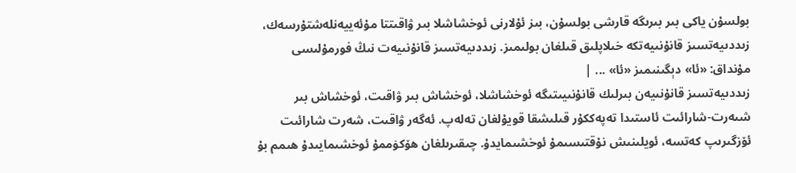بولسۇن ياكى بىر بىرىگە قارشى بولسۇن، بىز ئۇلارنى ئوخشاشلا بىر ۋاقىتتا مۇئەييەنلەشتۇرسەك، زىددىيەتسىز قانۇنىيەتكە خىلاپلىق قىلغان بولىمىز. زىددىيەتسىز قانۇنىيەت نىڭ فورمۇلىسى مۇنداق: «ئا» دېگىنىمىز «ئا» ... |
زىددىيەتسىز قانۇنىيەن بىرلىك قانۇنىيىتىگە ئوخشاشلا، ئوخشاش بىر ۋاقىت، ئوخشاش بىر شىەرت-شارائىت ئاستىدا تەپەككۇر قىلىشقا قويۇلغان تەلەپ. ئەگەر ۋاقىت، شەرت شارائىت ئۆزگىرىپ كەتسە، ئويلىنىش نۇقتىسىمۇ ئوخشىمايدۇ. چىقىرىلغان ھۆكۈممۇ ئوخشىمايىدۇ ھىمم بۇ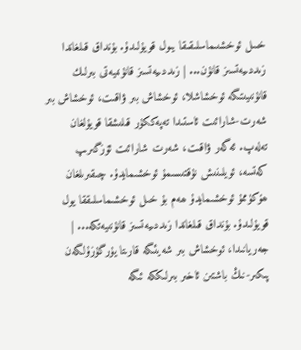خىىل ئوخشىىماسلىقىقا يىول قويۇلىدۇ. بۇنداق قىلغاندا زىددىيەتسىز قانۇن... | زىددىيەتسىز قانۇنىيەتى بىرلىك قانۇنىيىتىگە ئوخشاشلا، ئوخشاش بىر ۋاقىت، ئوخشاش بىر شەرت-شارائىت ئاستىدا تەپەككۇر قىلىشقا قويۇلغان تەلەپ. ئەگەر ۋاقىت، شەرت شارائىت ئۆزگىرىپ كەتسە، ئويلىنىش نۇقتىسىمۇ ئوخشىمايدۇ. چىقىرىلغان ھۆكۈممۇ ئوخشىمايدۇ ھەم بۇ خىل ئوخشىماسلىققا يول قويۇلىدۇ. بۇنداق قىلغاندا زىددىيەتسىز قانۇنىيەتكە... |
جەريانىدا، ئوخشاش بىر شەيئىگە قارىتا يۇرگۇزۇلگەن پىكىر-نىڭ باشتىن ئاخىر بىرلىككە ئىگە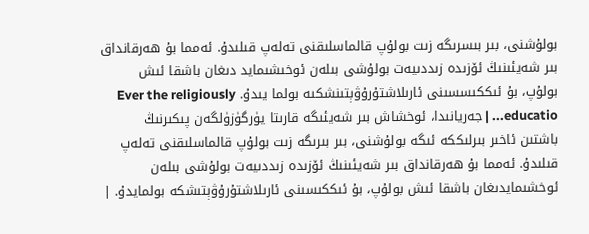بولۇشنى، بىر بىسرىگە زىت بولۇپ قالماسلىقنى تەلەپ قىلىدۇ. ئەمما بۇ ھەرقانداق بىر شەيئىنىڭ ئۆزىدە زىددىيەت بولۇشى بىلەن ئوخىشىمايد دىغان باشقا ئىش بولۇپ، بۇ ئىككىسسىنى ئارىلاشتۇرۇۋېتىنشكىە بولما يىدۇ. Ever the religiously educatio... | جەريانىدا، ئوخشاش بىر شەيئىگە قارىتا يۈرگۈزۈلگەن پىكىرنىڭ باشتىن ئاخىر بىرلىككە ئىگە بولۇشنى، بىر بىرىگە زىت بولۇپ قالماسلىقنى تەلەپ قىلىدۇ. ئەمما بۇ ھەرقانداق بىر شەيئىنىڭ ئۆزىدە زىددىيەت بولۇشى بىلەن ئوخشىمايدىغان باشقا ئىش بولۇپ، بۇ ئىككىسىنى ئارىلاشتۇرۇۋېتىشكە بولمايدۇ. |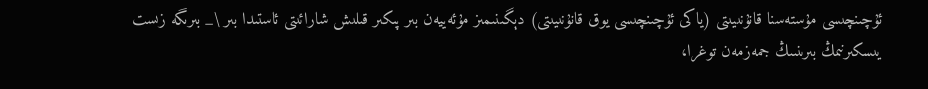ئۇچىنچىسى مۇستەسنا قانۇنىيىتى (ياكى ئۇچىنچىسى يوق قانۇنىيىتى) دېگىنىمىز مۇئەييەن بىر پىكىر قىلىش شارائىتى ئاستىدا بىر \_ بىرىگە زىست يىسكىرنىمڭ بىرىنىىڭ جمەزمەن توغرا،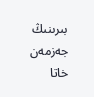بىرىنىڭ جەزمەن خاتا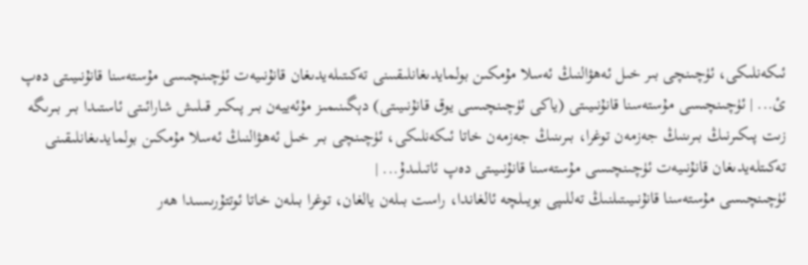ئىكەنلىكى، ئۈچىنچى بىر خىل ئەھۋالنىڭ ئەسلا مۇمكىن بولمايدىغانلىقىىنى تەكىتىلەيدىغان قانۇنىيەت ئۈچىنچىسى مۇستەسنا قانۇنىيىتى دەپ ئ... | ئۈچىنچىسى مۇستەسنا قانۇنىيىتى (ياكى ئۈچىنچىسى يوق قانۇنىيىتى) دېگىنىمىز مۇئەييەن بىر پىكىر قىلىش شارائىتى ئاستىدا بىر بىرىگە زىت پىكىرنىڭ بىرىنىڭ جەزمەن توغرا، بىرىنىڭ جەزمەن خاتا ئىكەنلىكى، ئۈچىنچى بىر خىل ئەھۋالنىڭ ئەسلا مۇمكىن بولمايدىغانلىقىنى تەكىتلەيدىغان قانۇنىيەت ئۈچىنچىسى مۇستەسنا قانۇنىيىتى دەپ ئاتىلىدۇ... |
ئۈچىنچىسى مۇستەسنا قانۇنىيىتىلنىڭ تەللىپى بويىلچە ئالغاندا، راست بىلەن يالغان، توغرا بىلەن خاتا ئوتتۇرىسىدا ھەر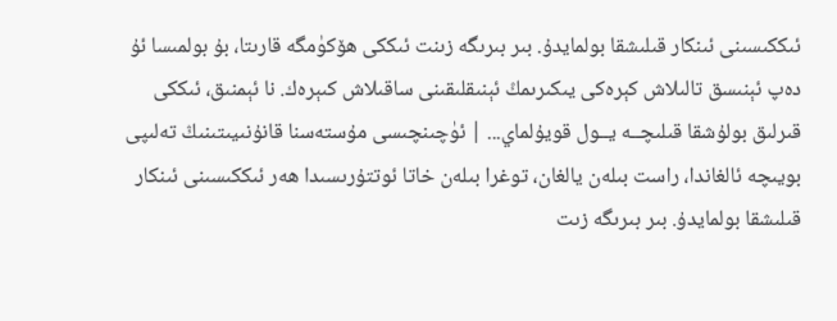ئىككىسىنى ئىنكار قىلىشقا بولمايدۇ. بىر بىرىگە زىنت ئىككى ھۆكۈمگە قارىتا، بۇ بولمىسا ئۇ دەپ ئېنىسق تالىلاش كېرەكى يىكىرىمڭ ئېنىقلىقىنى ساقىلاش كىېرەك. نا ئېمنىق، ئىككى قىرلىق بولۇشقا قىلىچــە يــول قويۇلماي... | ئۈچىنچىسى مۇستەسنا قانۇنىيىتىنىڭ تەلىپى بويىچە ئالغاندا، راست بىلەن يالغان، توغرا بىلەن خاتا ئوتتۇرىسىدا ھەر ئىككىسىنى ئىنكار قىلىشقا بولمايدۇ. بىر بىرىگە زىت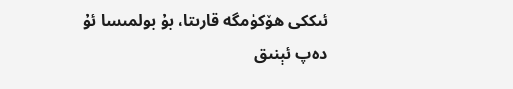ئىككى ھۆكۈمگە قارىتا، بۇ بولمىسا ئۇ دەپ ئېنىق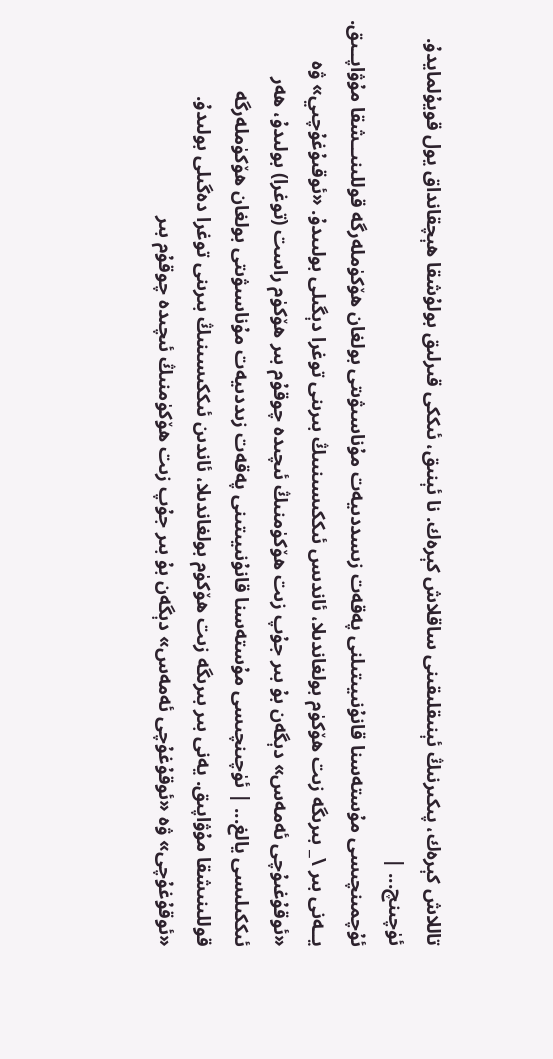تاللاش كېرەك، پىكىرنىڭ ئېنىقلىقىنى ساقلاش كېرەك. نا ئېنىق، ئىككى قىرلىق بولۇشقا ھېچقانداق يول قويۇلمايدۇ. ئۈچىنچ... |
ئۇچمىنچىسى مۇستەسنا قانۇنىيىتىلنى پەقەت زىسددىيەت مۇناسىۋىتى بولغان ھۆكۈملەرگە قوللىنىــشقا مۇۋاپــىق. يــەنى بىر \_ بىرىگە زىت ھۆكۈم بولغاندىلا، ئاندىس ئىككىسىنىىڭ بىرىنى توغرا دېگىلى بولىىدۇ. «ئوقىۇغۇچىي» ۋە «ئوقۇغىۇچى ئەمەس» دېگەن بۇ بىر جۇپ زىت ھۆكۈمنىڭ ئىچىدە چوقۇم بىر ھۆكۈم راست (توغرا) بولىدۇ، ھەر ئىككىلىسى يالغ... | ئۈچىنچىسى مۇستەسنا قانۇنىيىتىنى پەقەت زىددىيەت مۇناسىۋىتى بولغان ھۆكۈملەرگە قوللىنىشقا مۇۋاپىق. يەنى بىر بىرىگە زىت ھۆكۈم بولغاندىلا، ئاندىن ئىككىسىنىڭ بىرىنى توغرا دەگىلى بولىدۇ. «ئوقۇغۇچى» ۋە «ئوقۇغۇچى ئەمەس» دېگەن بۇ بىر جۇپ زىت ھۆكۈمنىڭ ئىچىدە چوقۇم بىر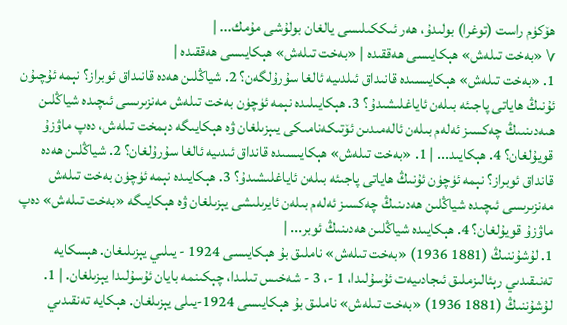ھۆكۈم راست (توغرا) بولىدۇ، ھەر ئىككىلىسى يالغان بولۇشى مۇمك... |
√ «بەخت تىلەش» ھېكايىسى ھەققىدە | «بەخت تىلەش» ھېكايىسى ھەققىدە |
1. «بەخت تىلەش» ھېكايىسىدە قانىداق ئىلدىيە ئالغا سۇرۇلگەن؟ 2. شياڭلىن ھەدە قانىداق ئوبراز؟ نېمە ئۇچىۇن ئۇنىڭ ھاياتى پاجىئە بىلەن ئاياغلىشىدۇ؟ 3. ھېكايىلىدە نېمە ئۈچۈن بەخت تىلەش مەنزىرىسى ئىچىدە شياڭلىن ھىەدىنىىڭ چەكسىز ئەلەم بىلەن ئالەمىدىن ئۆتىكەنامىكى يىېزىلغان ۋە ھېكايىگە دېمخت تىلەش، دەپ ماۋزۇ قويۇلغان؟ 4. ھېكايىد... | 1. «بەخت تىلەش» ھېكايىسىدە قانداق ئىدىيە ئالغا سۇرۇلغان؟ 2. شياڭلىن ھەدە قانداق ئوبراز؟ نېمە ئۈچۈن ئۇنىڭ ھاياتى پاجىئە بىلەن ئاياغلىشىدۇ؟ 3. ھېكايىدە نېمە ئۈچۈن بەخت تىلەش مەنزىرىسى ئىچىدە شياڭلىن ھەدىنىڭ چەكسىز ئەلەم بىلەن ئايرىلىشى يېزىلغان ۋە ھېكايىگە «بەخت تىلەش» دەپ ماۋزۇ قويۇلغان؟ 4. ھېكايىدە شياڭلىن ھەدىنىڭ ئوبر... |
1. لۇشۇننىڭ (1881 1936) «بەخت تىلەش» ناملىق بۇ ھېكايىسى 1924 - يىلىي يېزىلىغان. ھېسكايە تەنىقىدىي رېئالىزملىق ئىجادىيەت ئۇسۇلىدا، 1 -، 3 - شەخىس تىلىدا، چېكىنمە بايان ئۇسۇلىدا يېزىلغان. | 1. لۇشۇننىڭ (1881 1936) «بەخت تىلەش» ناملىق بۇ ھېكايىسى 1924-يىلى يېزىلغان. ھېكايە تەنقىدىي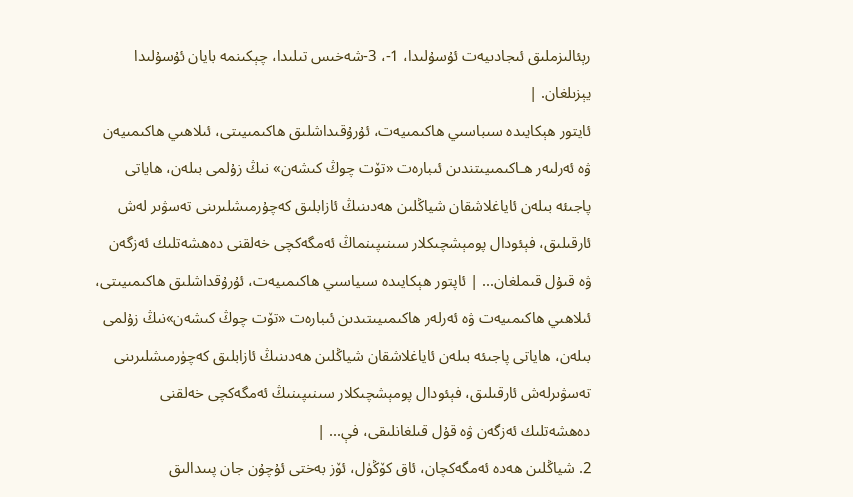رېئالىزملىق ئىجادىيەت ئۇسۇلىدا، 1-، 3-شەخىس تىلىدا، چېكىنمە بايان ئۇسۇلىدا يېزىلغان. |
ئايتور ھېكايىدە سىباسىي ھاكىمىيەت، ئۇرۇقىداشلىق ھاكىمىيىتى، ئىلاھىي ھاكىمىيەن ۋە ئەرلىەر ھـاكىمىيىتندىن ئىبارەت «تۆت چوڭ كىشەن» نىڭ زۇلمى بىلەن، ھاياتى پاجىئە بىلەن ئاياغلاشقان شياڭلىن ھەدىنىڭ ئازابلىق كەچۇرمىشلىرىنى تەسۋىر لەش ئارقىلىق، فېئودال پومېشچىكلار سىنىپىنماڭ ئەمگەكچى خەلقنى دەھشەتلىك ئەزگەن ۋە قىۇل قىملغان... | ئاپتور ھېكايىدە سىياسىي ھاكىمىيەت، ئۇرۇقداشلىق ھاكىمىيىتى، ئىلاھىي ھاكىمىيەت ۋە ئەرلەر ھاكىمىيىتىدىن ئىبارەت «تۆت چوڭ كىشەن»نىڭ زۇلمى بىلەن، ھاياتى پاجىئە بىلەن ئاياغلاشقان شياڭلىن ھەدىنىڭ ئازابلىق كەچۈرمىشلىرىنى تەسۋىرلەش ئارقىلىق، فېئودال پومېشچىكلار سىنىپىنىڭ ئەمگەكچى خەلقنى دەھشەتلىك ئەزگەن ۋە قۇل قىلغانلىقى، فې... |
2. شياڭلىن ھەدە ئەمگەكچان، ئاق كۆڭۈل، ئۆز بەختى ئۇچۇن جان پىىدالىق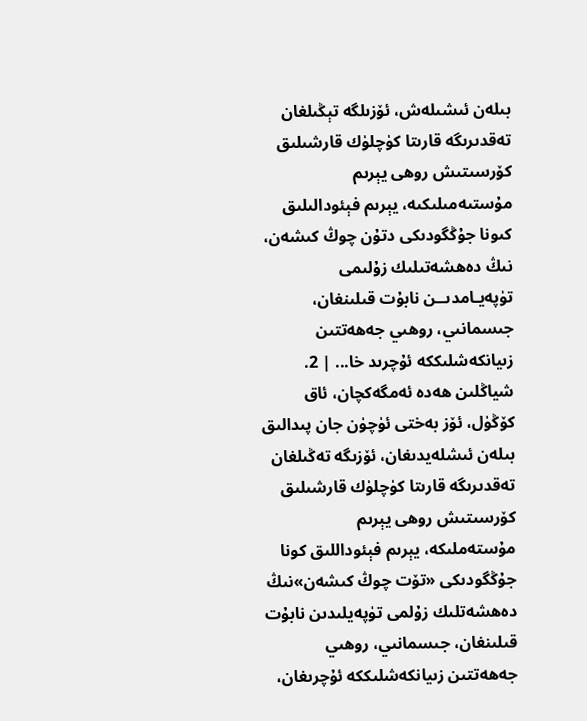بىلەن ئىشىلەش، ئۆزىلگە تېڭىلغان تەقدىرىگە قارىتا كۈچلۈك قارشىلىق كۆرسىتىش روھى يېرىم مۇستىەمىلىكىە، يېرىم فېئودالىلىق كىونا جۇڭگودىكى دتۇن چوڭ كىشەن، نىڭ دەھشەتىلىك زۇلىمى تۈپەيـامدىــن نابۇت قىلىنغان، جىسمانىي، روھىي جەھەتتىن زىيانكەشلىككە ئۇچرىد خا... | 2. شياڭلىن ھەدە ئەمگەكچان، ئاق كۆڭۈل، ئۆز بەختى ئۈچۈن جان پىدالىق بىلەن ئىشلەيدىغان، ئۆزىگە تەڭىلغان تەقدىرىگە قارىتا كۈچلۈك قارشىلىق كۆرسىتىش روھى يېرىم مۇستەملىكە، يېرىم فېئوداللىق كونا جۇڭگودىكى «تۆت چوڭ كىشەن»نىڭ دەھشەتلىك زۇلمى تۈپەيلىدىن نابۇت قىلىنغان، جىسمانىي، روھىي جەھەتتىن زىيانكەشلىككە ئۇچرىغان،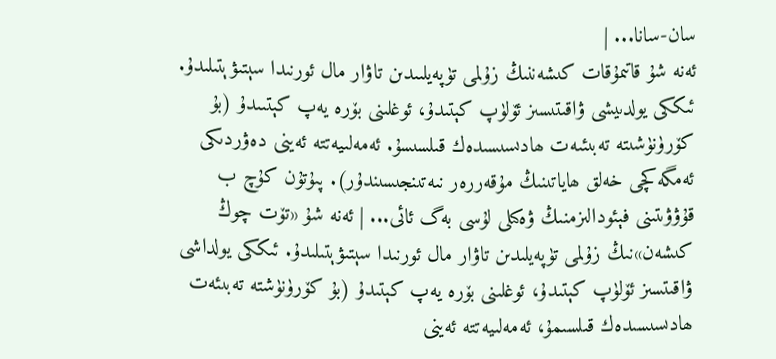سان-سانا... |
ئەنە شۇ قاتىمۇقات كىشەننىڭ زۇلمى تۈپەيلىىدىن تاۋار مال ئورنىدا سېتىۋېتىلىدۇ. ئىككى يولدىيشى ۋاقىتىسىز ئۆلۈپ كېتىدۇ، ئوغلىنى بۆرە يەپ كېتىىدۇ (بۇ كۆرۈنۈشىتە تەبىئىەت ھادىسىسىدەك قىلسىسۇ. ئەمەلىيەتتە ئەينى دەۋردىكى ئەمگەكچى خەلق ھاياتىنىڭ مۇقەررەر نىەتىنجىسىندۇر). پىۇتۇن كۇچ ب قۇۋۋىتىنى فېئودالىزمنىڭ ۋەكىلى لۇسى بەگ ئائى... | ئەنە شۇ «تۆت چوڭ كىشەن»نىڭ زۇلمى تۈپەيلىدىن تاۋار مال ئورنىدا سېتىۋېتىلىدۇ. ئىككى يولداشى ۋاقىتسىز ئۆلۈپ كېتىدۇ، ئوغلىنى بۆرە يەپ كېتىدۇ (بۇ كۆرۈنۈشتە تەبىئەت ھادىسىسىدەك قىلسىمۇ، ئەمەلىيەتتە ئەينى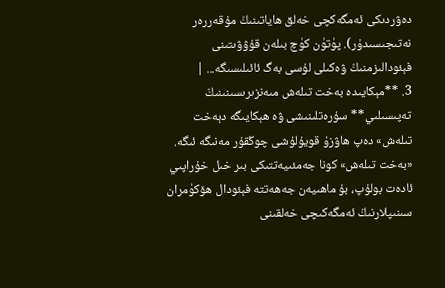دەۋردىكى ئەمگەكچى خەلق ھاياتىنىڭ مۇقەررەر نەتىجىسىدۇر). پۈتۈن كۈچ بىلەن قۇۋۋىتىنى فېئودالىزمنىڭ ۋەكىلى لۇسى بەگ ئائىلىسىگە... |
3. **مېكايىدە بەخت تىلەش مىەنزىرىسىنىنىڭ تەپىسىلىي** سۇرەتلىنىشى ۋە ھېكايىگە دېەخت تىلەش» دەپ ھاۋزۇ قويۇلۇشى چوڭقۇر مەنىگە ئىگە. «بەخت تىلەش» كونا جەمئىيەتتىكى بىر خىل خۇراپىي ئادەت بولۇپ، بۇ ماھىيەن جەھەتتە فېئودال ھۆكۈمران سىنىپلارنىڭ ئەمگەكىچى خەلقىنى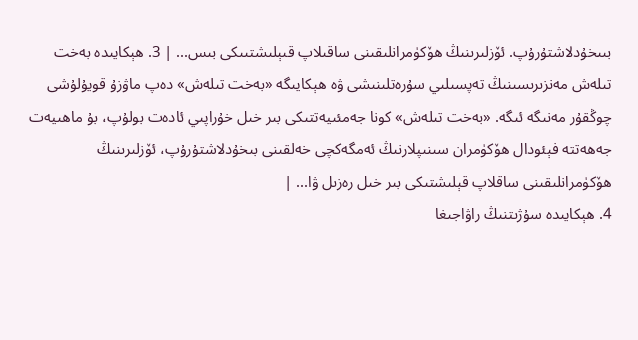بىىخۇدلاشتۇرۇپ. ئۆزلىرىنىڭ ھۆكۈمرانلىقىنى ساقىلاپ قىېلىشتىىكى بىس... | 3. ھېكايىدە بەخت تىلەش مەنزىرىسىنىڭ تەپسىلىي سۇرەتلىنىشى ۋە ھېكايىگە «بەخت تىلەش» دەپ ماۋزۇ قويۇلۇشى چوڭقۇر مەنىگە ئىگە. «بەخت تىلەش» كونا جەمئىيەتتىكى بىر خىل خۇراپىي ئادەت بولۇپ، بۇ ماھىيەت جەھەتتە فېئودال ھۆكۈمران سىنىپلارنىڭ ئەمگەكچى خەلقىنى بىخۇدلاشتۇرۇپ، ئۆزلىرىنىڭ ھۆكۈمرانلىقىنى ساقلاپ قېلىشتىكى بىر خىل رەزىل ۋا... |
4. ھېكايىدە سۇژىتنىڭ راۋاجىغا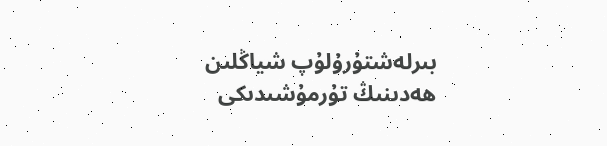بىرلەشتۇرۇلۇپ شياڭلىن ھەدىنىڭ تۇرمۇشىدىكى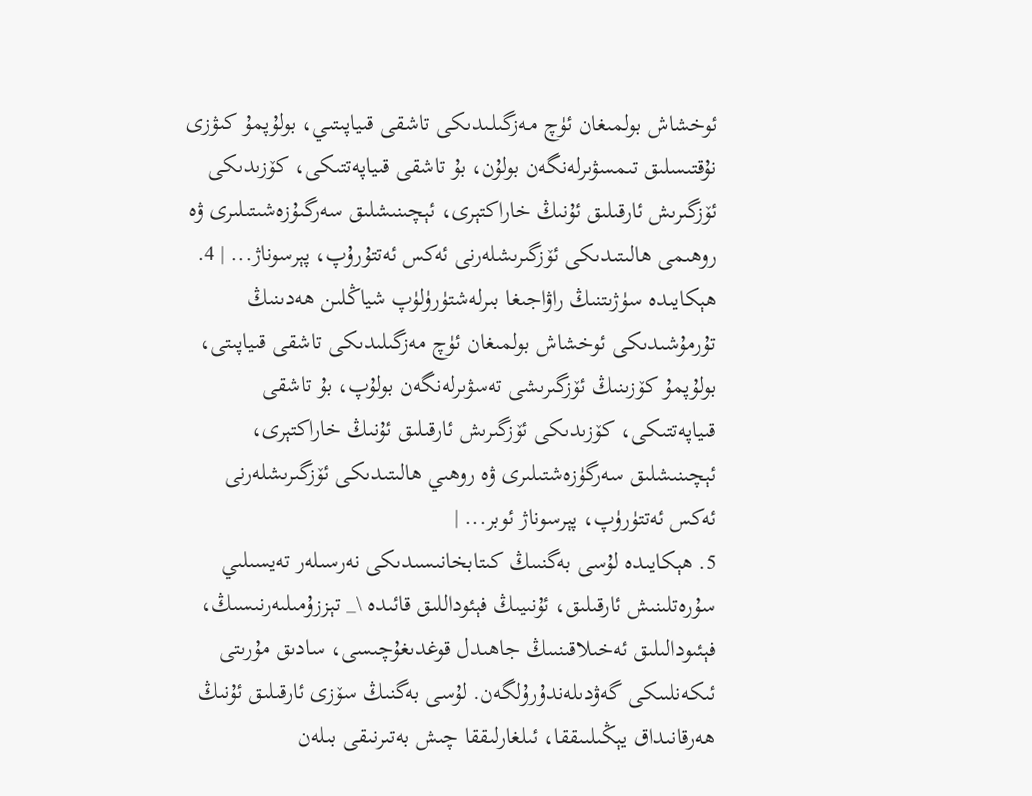ئوخشاش بولمىغان ئۈچ مـەزگىلـىدىكى تاشقى قىياپىتىي، بولۇپمۇ كىۋزى نۇقتىسلىق تىمسۋىرلەنگەن بولۇن، بۇ تاشقى قىياپەتتىكى، كۆزىدىكى ئۆزگىرىش ئارقىلىق ئۇنىڭ خاراكتېرى، ئېچىنىشلىق سەرگىۇزەشىتىلىرى ۋە روھىمى ھالىتىدىكى ئۆزگىرىشلەرنى ئەكس ئەتتۇرۇپ، پېرسوناژ... | 4. ھېكايىدە سۈژىتنىڭ راۋاجىغا بىرلەشتۈرۈلۈپ شياڭلىن ھەدىنىڭ تۇرمۇشىدىكى ئوخشاش بولمىغان ئۈچ مەزگىلىدىكى تاشقى قىياپىتى، بولۇپمۇ كۆزىنىڭ ئۆزگىرىشى تەسۋىرلەنگەن بولۇپ، بۇ تاشقى قىياپەتتىكى، كۆزىدىكى ئۆزگىرىش ئارقىلىق ئۇنىڭ خاراكتېرى، ئېچىنىشلىق سەرگۈزەشتىلىرى ۋە روھىي ھالىتىدىكى ئۆزگىرىشلەرنى ئەكس ئەتتۈرۈپ، پېرسوناژ ئوبر... |
5. ھېكايىدە لۇسى بەگنىىڭ كىتابخانىسىدىكى نەرسىلەر تەيسىلىي سۇرەتلىنىش ئارقىلىق، ئۇنىيىڭ فېئوداللىق قائىدە \_ تېززۇمىلىەرنىسىڭ، فېئىودالىلىق ئەخىلاقىنىىڭ جاھىدل قوغدىغۇچىسى، سادىق مۇرىتى ئىكەنلىىكى گەۋدىلەندۇرۇلگەن. لۇسى بەگنىڭ سۆزى ئارقىلىق ئۇنىڭ ھەرقانىداق يېڭىلىىققا، ئىلغارلىققا چىش بەتىرنىقى بىلەن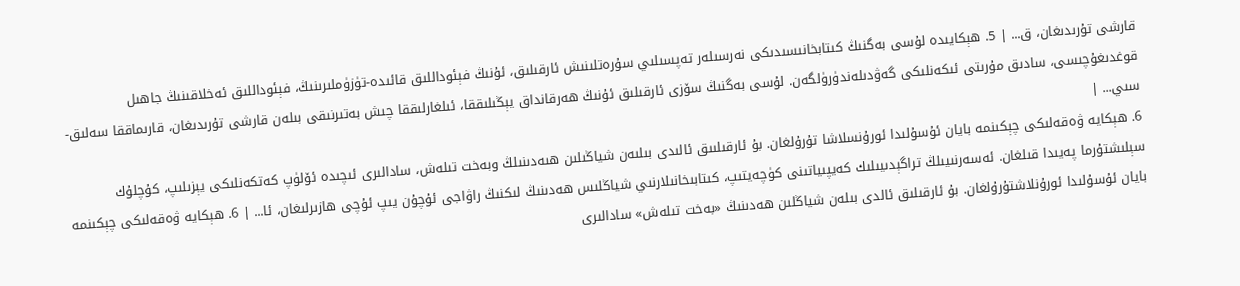قارشى تۇرىدىغان، ق... | 5. ھېكايىدە لۇسى بەگنىڭ كىتابخانىسىدىكى نەرسىلەر تەپسىلىي سۇرەتلىنىش ئارقىلىق، ئۇنىڭ فېئوداللىق قائىدە-تۈزۈملىرىنىڭ، فېئوداللىق ئەخلاقىنىڭ جاھىل قوغدىغۇچىسى، سادىق مۇرىتى ئىكەنلىكى گەۋدىلەندۈرۈلگەن. لۇسى بەگنىڭ سۆزى ئارقىلىق ئۇنىڭ ھەرقانداق يېڭىلىققا، ئىلغارلىققا چىش بەتىرنىقى بىلەن قارشى تۇرىدىغان، قارىماققا سەلىق-سىي... |
6. ھېكايە ۋەقەلىكى چېكىنمە بايان ئۇسۇلىدا ئورۇنسلاشا تۇرۇلغان. بۇ ئارقىلىىق ئالىدى بىلىەن شياڭىلىن ھىەدىنىلڭ وبەخت تىلەش، سادالىرى ئىچىدە ئۆلۈپ كەتكەنلىكى يېزىلىپ، كۇچلۇك سېلىشتۇرما پەيىدا قىلغان. ئەسەرنىيىلڭ تراگېدىيىلىك كەيپىياتىنى كۈچەيتىپ، كىتابىخانىلارنىي شياڭلىس ھەدىنىڭ لىكنىڭ راۋاجى ئۇچۇن يىپ ئۇچى ھازىرلىغان، ئا... | 6. ھېكايە ۋەقەلىكى چېكىنمە بايان ئۇسۇلىدا ئورۇنلاشتۇرۇلغان. بۇ ئارقىلىق ئالدى بىلەن شياڭلىن ھەدىنىڭ «بەخت تىلەش» سادالىرى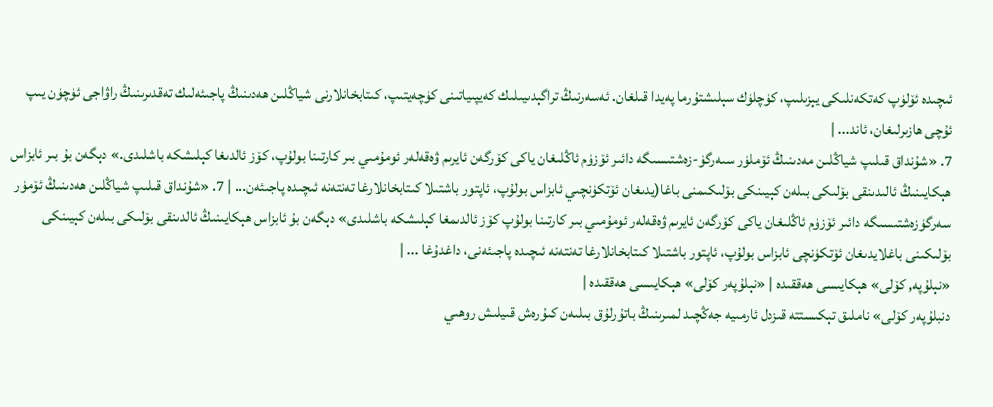ئىچىدە ئۆلۈپ كەتكەنلىكى يېزىلىپ، كۈچلۈك سېلىشتۇرما پەيدا قىلغان. ئەسەرنىڭ تراگېدىيىلىك كەيپىياتىنى كۈچەيتىپ، كىتابخانلارنى شياڭلىن ھەدىنىڭ پاجىئەلىك تەقدىرىنىڭ راۋاجى ئۈچۈن يىپ ئۇچى ھازىرلىغان، ئاند... |
7. «شۇنداق قىلىپ شياڭلىن مەدىنىڭ ئۆملۈر سىەرگۈ-زەشتىسىگە دائىر ئۆزۈم ئاڭلىغان ياكى كۆرگەن ئايرىم ۋەقەلەر ئومۇمىي بىر كارتىنا بولۇپ، كۆز ئالدىغا كېلىشكە باشلىدى.» دېگەن بۇ بىر ئابزاس ھېكايىنىڭ ئالىدىنقى بۆلىكى بىلەن كېيىنكى بۆلىكىمنى باغا(يدىغان ئۆتكۈنچىي ئابزاس بولۇپ، ئاپتور باشتىلا كىتابخانلارغا تەنتەنە ئىچىدە پاجىئەن... | 7. «شۇنداق قىلىپ شياڭلىن ھەدىنىڭ ئۆمۈر سەرگۈزەشتىسىگە دائىر ئۆزۈم ئاڭلىغان ياكى كۆرگەن ئايرىم ۋەقەلەر ئومۇمىي بىر كارتىنا بولۇپ كۆز ئالدىمغا كېلىشكە باشلىدى» دېگەن بۇ ئابزاس ھېكايىنىڭ ئالدىنقى بۆلىكى بىلەن كېيىنكى بۆلىكىنى باغلايدىغان ئۆتكۈنچى ئابزاس بولۇپ، ئاپتور باشتىلا كىتابخانلارغا تەنتەنە ئىچىدە پاجىئەنى، داغدۇغا ... |
«نېلۇپە, كۆلى» ھېكايىسى ھەققىدە | «نېلۇپەر كۆلى» ھېكايىسى ھەققىدە |
دنبلۇپەر كۆلى» ناملىق تېكىستتە قىزدل ئارمىيە جەڭچىد لمىرىنىڭ باتۇرلۇق بىلىەن كىۇرەش قىيلىش روھىي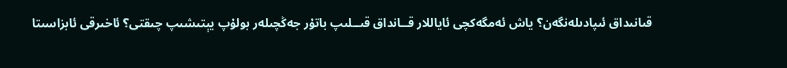قىانىداق ئىپادىلەنگەن؟ ياش ئەمگەكچى ئاياللار قــانداق قىــلىپ باتۇر جەڭچىلەر بولۇپ يېتىشىپ چىقتى؟ ئاخىرقى ئابزاسىتا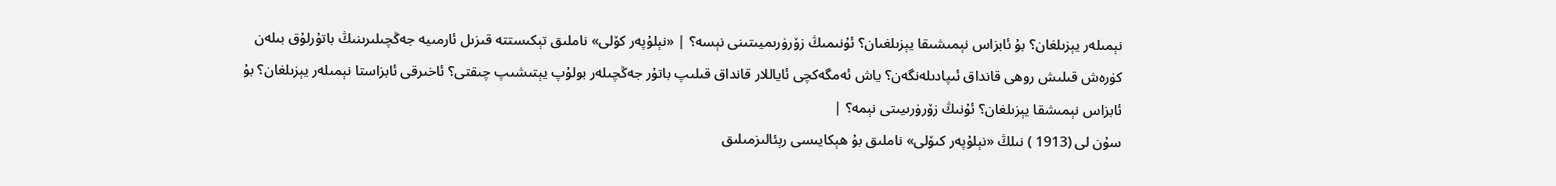نېمىلەر يېزىلغان؟ بۇ ئابزاس نېمىشىقا يېزىلغىان؟ ئۇنىمىڭ زۆرۈرىميىتىنى نېسە؟ | «نېلۇپەر كۆلى» ناملىق تېكىستتە قىزىل ئارمىيە جەڭچىلىرىنىڭ باتۇرلۇق بىلەن كۈرەش قىلىش روھى قانداق ئىپادىلەنگەن؟ ياش ئەمگەكچى ئاياللار قانداق قىلىپ باتۇر جەڭچىلەر بولۇپ يېتىشىپ چىقتى؟ ئاخىرقى ئابزاستا نېمىلەر يېزىلغان؟ بۇ ئابزاس نېمىشقا يېزىلغان؟ ئۇنىڭ زۆرۈرىيىتى نېمە؟ |
سۇن لى (1913 ) نىلڭ «نېلۇپەر كىۆلى» ناملىق بۇ ھېكايىسى رېئالىزمىلىق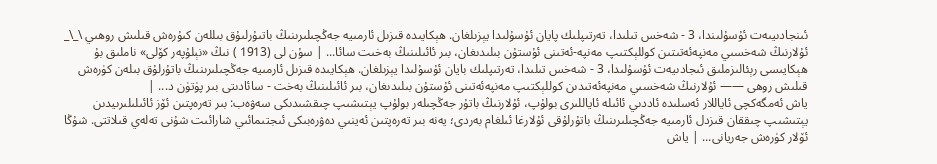ئىنجادىيىەت ئۇسۇلىندا، 3 - شەخس تىلىدا، تەرتىپلىك پايان ئۇسۇلىدا يېزىلغان. ھېكايىدە قىزىل ئارمىيە جەڭچىلىرىنىڭ باتىۇرلىۇق بىللەن كىۇرەش قىلىش روھىي \_\_ ئۇلارنىڭ شەخسىي مەنپەئەتىتىن كوللېكتىپ مەنپە-ئەتىنى ئۇستۇن بىلىدىغان، بىر ئائىلىنىڭ بەخىت سائا... | سۇن لى (1913 ) نىڭ «نېلۇپەر كۆلى» ناملىق بۇ ھېكايىسى رېئالىزملىق ئىجادىيەت ئۇسۇلىدا، 3 - شەخس تىلىدا، تەرتىپلىك بايان ئۇسۇلىدا يېزىلغان. ھېكايىدە قىزىل ئارمىيە جەڭچىلىرىنىڭ باتۇرلۇق بىلەن كۈرەش قىلىش روھى —— ئۇلارنىڭ شەخسىي مەنپەئەتىدىن كوللېكتىپ مەنپەئەتىنى ئۇستۇن بىلىدىغان، بىر ئائىلىنىڭ بەخت - سائادىتى بىر پۈتۈن د... |
ياش ئەمگەكچى ئاياللار ئەسلىدە ئاددىي ئائىلە ئاياللىرى بولۇپ، ئۇلارنىڭ باتۇر جەڭچىلەر بولۇپ يېتىشىپ چىقشىدىكى سەۋەب: بىر تەرەپتىن ئۆز ئائىلىلىرىيدىن يېتىشىپ چىققان قىزدل ئارمىيە جەڭچىلىرىنىڭ باتۇرلۇقى ئۇلارغا ئىلغام بەردى؛ يەنە بىر تەرەپتىن ئەينىي دەۋرەبىكى ئىجتىمائىي شارائىت شۇنى تەلەي قىلاتتى. شۇڭا ئۆلار كۈرەش جەريانى... | ياش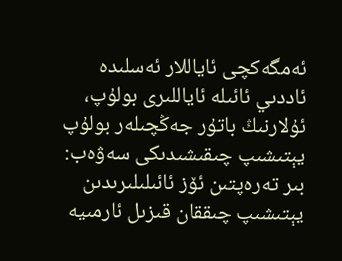ئەمگەكچى ئاياللار ئەسلىدە ئاددىي ئائىلە ئاياللىرى بولۇپ، ئۇلارنىڭ باتۇر جەڭچىلەر بولۇپ يېتىشىپ چىقىشىدىكى سەۋەب: بىر تەرەپتىن ئۆز ئائىلىلىرىدىن يېتىشىپ چىققان قىزىل ئارمىيە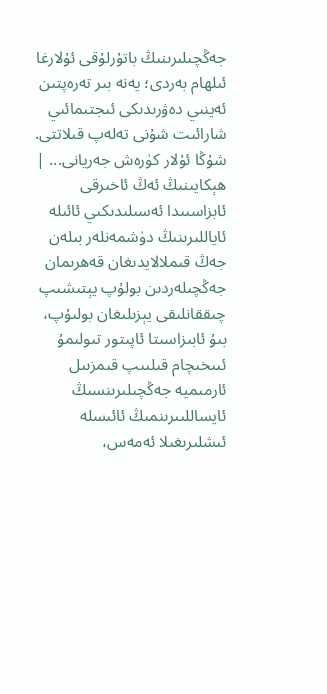جەڭچىلىرىنىڭ باتۇرلۇقى ئۇلارغا ئىلھام بەردى؛ يەنە بىر تەرەپتىن ئەينىي دەۋرىدىكى ئىجتىمائىي شارائىت شۇنى تەلەپ قىلاتتى. شۇڭا ئۇلار كۈرەش جەريانى... |
ھېكايىنىڭ ئەڭ ئاخىرقى ئابزاسىىدا ئەسىلىدىكىي ئائىلە ئاياللىرىنىڭ دۈشمەنلەر بىلەن جەڭ قىملالايدىغان قەھرىمان جەڭچىلەردىن بولۇپ يېتىشىپ چىققانلىقى يېزىلىغان بولىۇپ، بىۇ ئابىزاسىتا ئاپىتور تىولىمۇ ئىىخىچام قىلىىپ قىمزىىل ئارمىميە جەڭچىلىرىنسىڭ ئايساللىىرىنمىڭ ئائىسلە ئىشلىرىغىلا ئەمەس،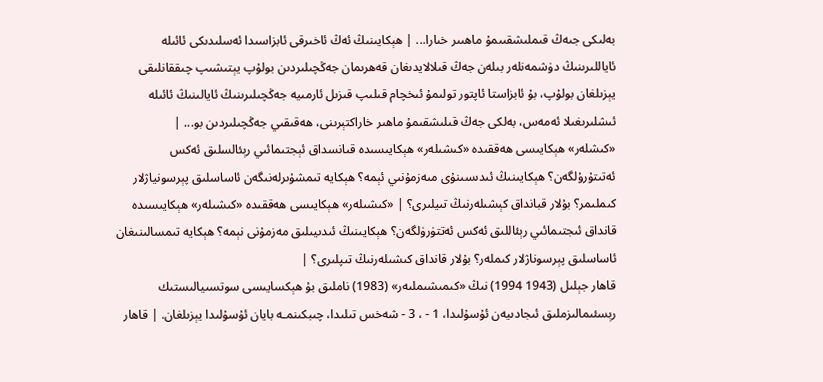بەلىكى جىەڭ قىملىشقىىمۇ ماھىىر خىارا... | ھېكايىنىڭ ئەڭ ئاخىرقى ئابزاسىدا ئەسلىدىكى ئائىلە ئاياللىرىنىڭ دۈشمەنلەر بىلەن جەڭ قىلالايدىغان قەھرىمان جەڭچىلىردىن بولۇپ يېتىشىپ چىققانلىقى يېزىلغان بولۇپ، بۇ ئابزاستا ئاپتور تولىمۇ ئىخچام قىلىپ قىزىل ئارمىيە جەڭچىلىرىنىڭ ئايالىنىڭ ئائىلە ئىشلىرىغىلا ئەمەس، بەلكى جەڭ قىلىشقىمۇ ماھىر خاراكتېرىنى، ھەقىقىي جەڭچىلىردىن بو... |
«كىشلەر» ھېكايىسى ھەققىدە «كىشىلەر» ھېكايىسىدە قىانسداق ئېجتىمائىي رېئالسلىق ئەكس ئەتىتۇرۇلگەن؟ ھېكايىنىڭ ئىدىسىنۇى مىەزمۇنىي ئېمە؟ ھېكايە تىمشۇىرلەنىگەن ئاساسلىق پېرسونياژلار كىملىمر؟ بۇلار قبانداق كېشىلەرنىڭ تىيلىرى؟ | «كىشىلەر» ھېكايىسى ھەققىدە «كىشىلەر» ھېكايىسىدە قانداق ئىجتىمائىي رېئاللىق ئەكس ئەتتۈرۈلگەن؟ ھېكايىنىڭ ئىدىيىلىق مەزمۇنى نېمە؟ ھېكايە تىمسالىنىغان ئاساسلىق پېرسوناژلار كىملەر؟ بۇلار قانداق كىشىلەرنىڭ تىپلىرى؟ |
قاھار جېلىل (1943 1994) نىڭ «كىمىشىملىەر» (1983) ناملىق بۇ ھېكسايىسى سوتسىيالىستىك رېسئىمالىزملىق ئىجادىيەن ئۇسۇلىدا، 1 - ، 3 - شەخس تىلىدا، چىبكىنمـە بايان ئۇسۇلىدا يېزىلغان. | قاھار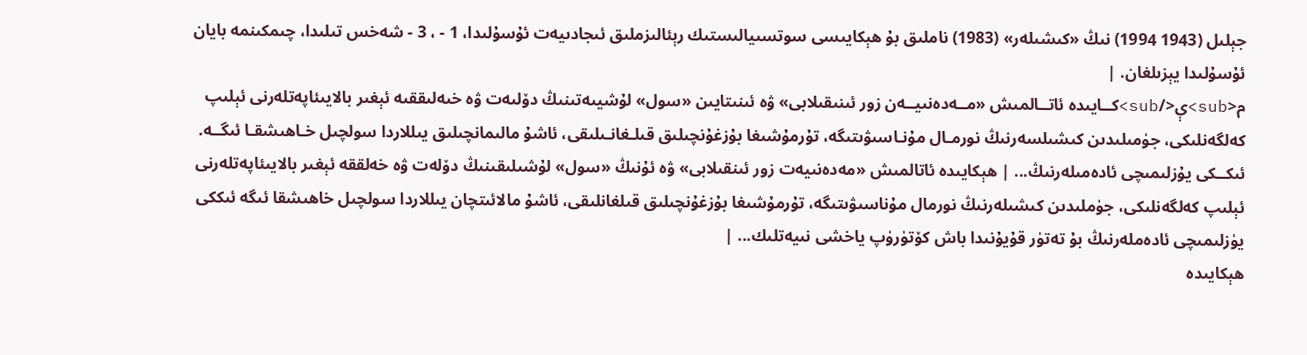جېلىل (1943 1994) نىڭ «كىشىلەر» (1983) ناملىق بۇ ھېكايىسى سوتسىيالىستىك رېئالىزملىق ئىجادىيەت ئۇسۇلىدا، 1 - ، 3 - شەخس تىلىدا، چىمكىنمە بايان ئۇسۇلىدا يېزىلغان. |
م<sub>ې</sub>كــايىدە ئاتــالمىش «مــەدەنىيــەن زور ئىنىقىلابى» ۋە ئىنىتايىن «سول» لۇشيىەتىنىڭ دۆلىەت ۋە خىەلىققىە ئېغىر بالايىئاپەتلەرنى ئېلىپ كەلگەنلىكى، جۈمىلىدىن كىشىلسەرنىڭ نورمـال مۇنـاسىۋىتىگە، تۇرمۇشىغا بۇزغۇنچىلىق قىلـغانـىلىقى، ئاشۇ مالىمانچىلىق يىللاردا سولچىل خـاھىشقـا ئىگــە. ئىكــكى يۇزلىمىچى ئادەمىلەرنىڭ... | ھېكايىدە ئاتالمىش «مەدەنىيەت زور ئىنقىلابى» ۋە ئۇنىڭ «سول» لۇشىلىقىنىڭ دۆلەت ۋە خەلققە ئېغىر بالايىئاپەتلەرنى ئېلىپ كەلگەنلىكى، جۈملىدىن كىشىلەرنىڭ نورمال مۇناسىۋىتىگە، تۇرمۇشىغا بۇزغۇنچىلىق قىلغانلىقى، ئاشۇ مالائىتچان يىللاردا سولچىل خاھىشقا ئىگە ئىككى يۈزلىمىچى ئادەملەرنىڭ بۇ تەتۈر قۇيۇنىدا باش كۆتۈرۈپ ياخشى نىيەتلىك... |
ھېكايىدە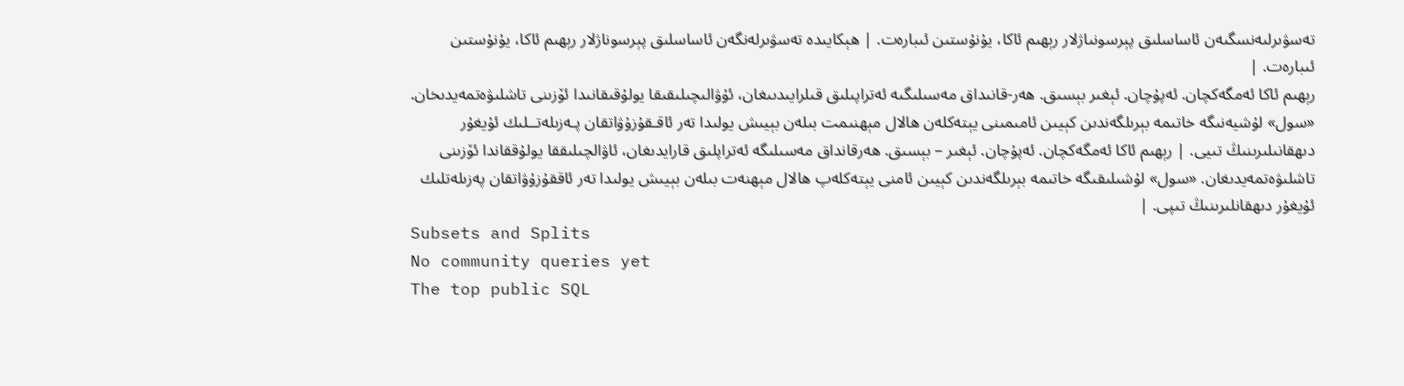تەسۋىرلىەنسگىەن ئاساسلىق پېرسونىاژلار رېھىم ئاكا، يۇنۇستىن ئىبارەت. | ھېكايىدە تەسۋىرلەنگەن ئاساسلىق پېرسوناژلار رېھىم ئاكا، يۇنۇستىن ئىبارەت. |
رېھىم ئاكا ئەمگەكچان. ئەپۇچان. ئېغىر بېسىق. ھەر-قانىداق مەسىلىگىە ئەتراپىلىق قىلرايىدىىغان، ئۇۋالىچىلىقىقا يولۇقىقانىدا ئۆزىنى تاشلىۋەتمەيدىخان. «سول» لۇشيەنىگە خاتىمە بېرىلگەندىن كېيىن ئامىمىنى يېتەكلەن ھالال مېھنىمت بىلەن بېيىش يولىدا تەر ئاقـقۇزۇۋاتقان پـەزىلەتــلىك ئۇيغۇر دىھقانىلىرىنىڭ تىيى. | رېھىم ئاكا ئەمگەكچان. ئەپۇچان. ئېغىر – بېسىق. ھەرقانداق مەسىلىگە ئەتراپلىق قارايدىغان، ئاۋالچىلىققا يولۇققاندا ئۆزىنى تاشلىۋەتمەيدىغان. «سول» لۇشىلىقىگە خاتىمە بېرىلگەندىن كېيىن ئامنى يېتەكلەپ ھالال مېھنەت بىلەن بېيىش يولىدا تەر ئاققۇزۇۋاتقان پەزىلەتلىك ئۇيغۇر دىھقانلىرىنىڭ تىپى. |
Subsets and Splits
No community queries yet
The top public SQL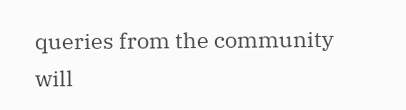queries from the community will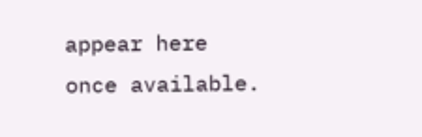appear here once available.